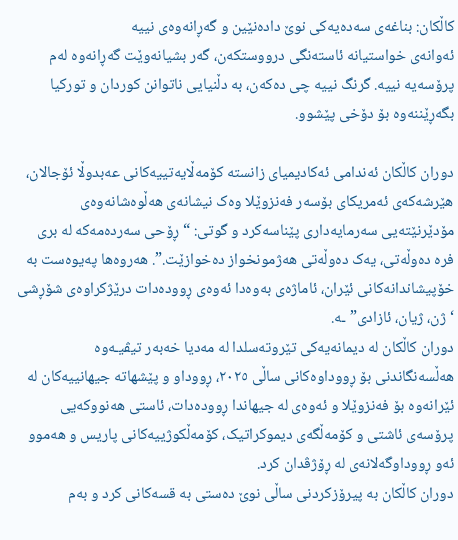کاڵکان: بناغەی سەدەیەکی نوێ دادەنێین و گەڕانەوەی نییە
ئەوانەی خواستیانە ئاستەنگی درووستکەن، گەر بشیانەوێت گەڕانەوە لەم پرۆسەیە نییە. گرنگ نییە چی دەکەن، بە دڵنیایی ناتوانن کوردان و تورکیا بگەڕێننەوە بۆ دۆخی پێشوو.

دوران کاڵکان ئەندامی ئەکادیمیای زانستە کۆمەڵایەتییەکانی عەبدوڵا ئۆجالان، هێرشەکەی ئەمریکای بۆسەر فەنزوێلا وەک نیشانەی هەڵوەشانەوەی مۆدێرنێتەیی سەرمایەداری پێناسەکرد و گوتی: “ڕۆحی سەردەمەکە لە بری فرە دەوڵەتی، یەک دەوڵەتی هەژمونخواز دەخوازێت.”. هەروەها پەیوەست بە خۆپیشاندانەکانی ئێران، ئاماژەی بەوەدا ئەوەی ڕوودەدات درێژکراوەی شۆڕشی ‘ژن، ژیان، ئازادی”ـە.
دوران کاڵکان لە دیمانەیەکی تێروتەسلدا لە مەدیا خەبەر تیڤیـەوە هەڵسەنگاندنی بۆ ڕووداوەکانی ساڵی ٢٠٢٥، ڕووداو و پێشهاتە جیهانییەکان لە ئێرانەوە بۆ فەنزوێلا و ئەوەی لە جیهاندا ڕوودەدات، ئاستی هەنووکەیی پرۆسەی ئاشتی و کۆمەڵگەی دیموکراتیک، کۆمەڵکوژییەکانی پاریس و هەموو ئەو ڕووداوگەلانەی لە ڕۆژڤدان کرد.
دوران کاڵکان بە پیرۆزکردنی ساڵی نوێ دەستی بە قسەکانی کرد و بەم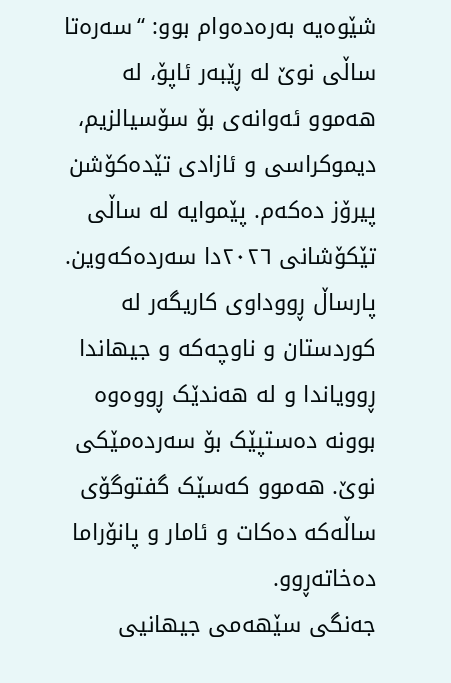شێوەیە بەرەدەوام بوو: “سەرەتا ساڵی نوێ لە ڕێبەر ئاپۆ، لە هەموو ئەوانەی بۆ سۆسیالزیم، دیموکراسی و ئازادی تێدەکۆشن پیرۆز دەکەم. پێموایە لە ساڵی تێکۆشانی ٢٠٢٦دا سەردەکەوین. پارساڵ ڕووداوی کاریگەر لە کوردستان و ناوچەکە و جیهاندا ڕوویاندا و لە هەندێک ڕووەوە بوونە دەستپێک بۆ سەردەمێکی نوێ. هەموو کەسێک گفتوگۆی ساڵەکە دەکات و ئامار و پانۆراما دەخاتەڕوو.
جەنگی سێهەمی جیهانیی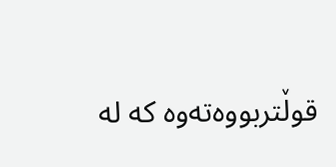قوڵتربووەتەوە کە لە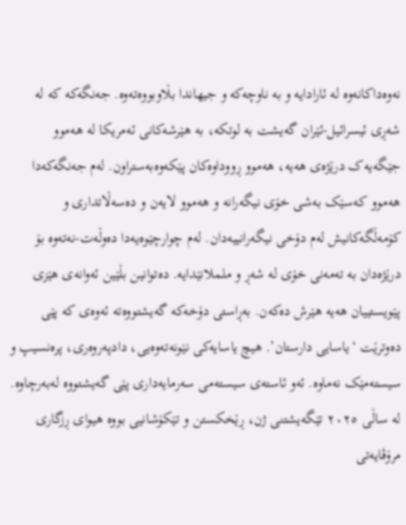نەوەداکانەوە لە ئارادایە و بە ناوچەکە و جیهاندا بڵاوبووەتەوە. جەنگەکە کە لە شەڕی ئیسرائیل-ئێران گەیشت بە لوتکە، بە هێرشەکانی ئەمریکا لە هەموو جێگەیەک درێژەی هەیە، هەموو ڕووداوەکان پێکەوەبەستراون. لەم جەنگەکەدا هەموو کەسێک بەشی خۆی نیگەرانە و هەموو لایەن و دەسەڵاتداری و کۆمەڵگەکانیش لەم دۆخی نیگەرانییەدان. لەم چوارچێوەیەدا دەوڵەت-نەتەوە بۆ درێژەدان بە تەمەنی خۆی لە شەڕ و ململانێدایە. دەتوانین بڵێین ئەوانەی هێزی پێویستییان هەیە هێرش دەکەن. بەڕاستی دۆخەکە گەیشتووەتە ئەوەی کە پێی دەوترێت ‘یاسایی دارستان’. هیچ یاسایەکی نێونەتەوەیی، دادپەروەری، پرەنسیپ و سیستەمێک نەماوە. ئەو ئاستەی سیستەمی سەرمایەداری پێی گەیشتووە لەبەرچاوە.
لە ساڵی ٢٠٢٥ تێگەیشتنی ژن، ڕێخکستن و تێکۆشانیی بووە هیوای ڕزگاری مرۆڤایەتی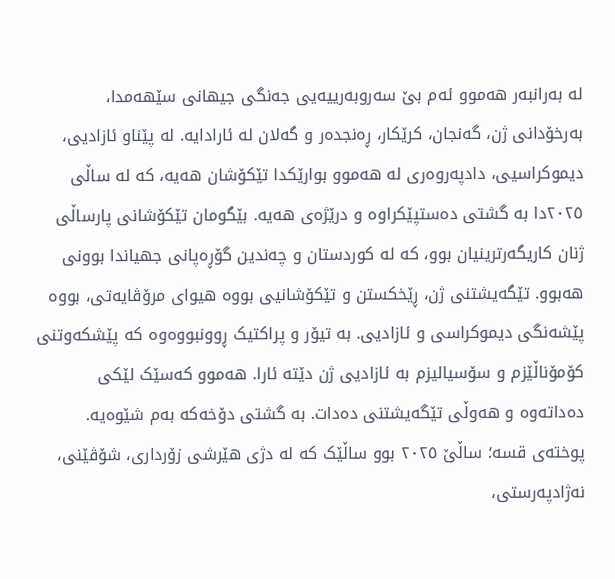لە بەرانبەر هەموو ئەم بێ سەروبەرییەیی جەنگی جیهانی سێهەمدا، بەرخۆدانی ژن، گەنجان، کرێکار، ڕەنجدەر و گەلان لە ئارادایە. لە پێناو ئازادیی، دیموکراسیی، دادپەروەری لە هەموو بوارێکدا تێکۆشان هەیە، کە لە ساڵی ٢٠٢٥دا بە گشتی دەستپێکراوە و درێژەی هەیە. بێگومان تێکۆشانی پارساڵی ژنان کاریگەرترینیان بوو، کە لە کوردستان و چەندین گۆڕەپانی جهیاندا بوونی هەبوو. تێگەیشتنی ژن، ڕێخکستن و تێکۆشانیی بووە هیوای مرۆڤایەتی، بووە پێشەنگی دیموکراسی و ئازادیی. بە تیۆر و پراکتیک ڕوونبووەوە کە پێشکەوتنی کۆمۆناڵێزم و سۆسیالیزم بە ئازادیی ژن دێتە ئارا. هەموو کەسێک لێکی دەداتەوە و هەوڵی تێگەیشتنی دەدات. بە گشتی دۆخەکە بەم شێوەیە.
پوختەی قسە؛ ساڵێ ٢٠٢٥ بوو ساڵێک کە لە دژی هێرشی زۆرداری، شۆڤێنی، نەژادپەرستی،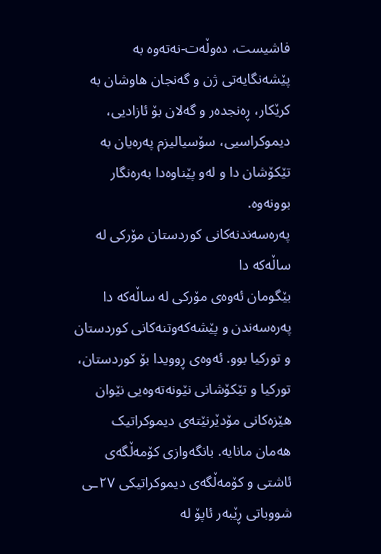فاشیست، دەوڵەت-نەتەوە بە پێشەنگایەتی ژن و گەنجان هاوشان بە کرێکار، ڕەنجدەر و گەلان بۆ ئازادیی، دیموکراسیی، سۆسیالیزم پەرەیان بە تێکۆشان دا و لەو پێناوەدا بەرەنگار بوونەوە.
پەرەسەندنەکانی کوردستان مۆرکی لە ساڵەکە دا
بێگومان ئەوەی مۆرکی لە ساڵەکە دا پەرەسەندن و پێشەکەوتنەکانی کوردستان و تورکیا بوو. ئەوەی ڕوویدا بۆ کوردستان، تورکیا و تێکۆشانی نێونەتەوەیی نێوان هێزەکانی مۆدێرنێتەی دیموکراتیک هەمان مانایە. بانگەوازی کۆمەڵگەی ئاشتی و کۆمەڵگەی دیموکراتیکی ٢٧ـی شووباتی ڕێبەر ئاپۆ لە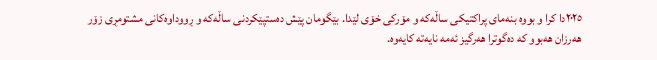٢٠٢٥دا کرا و بووە بنەمای پراکتیکی ساڵەکە و مۆرکی خۆی لێدا. بێگومان پێش دەستپێکردنی ساڵەکە و ڕووداوەکانی مشتومڕی زۆر هەرزان هەبوو کە دەگوترا هەرگیز ئەمە نایەتە کایەوە.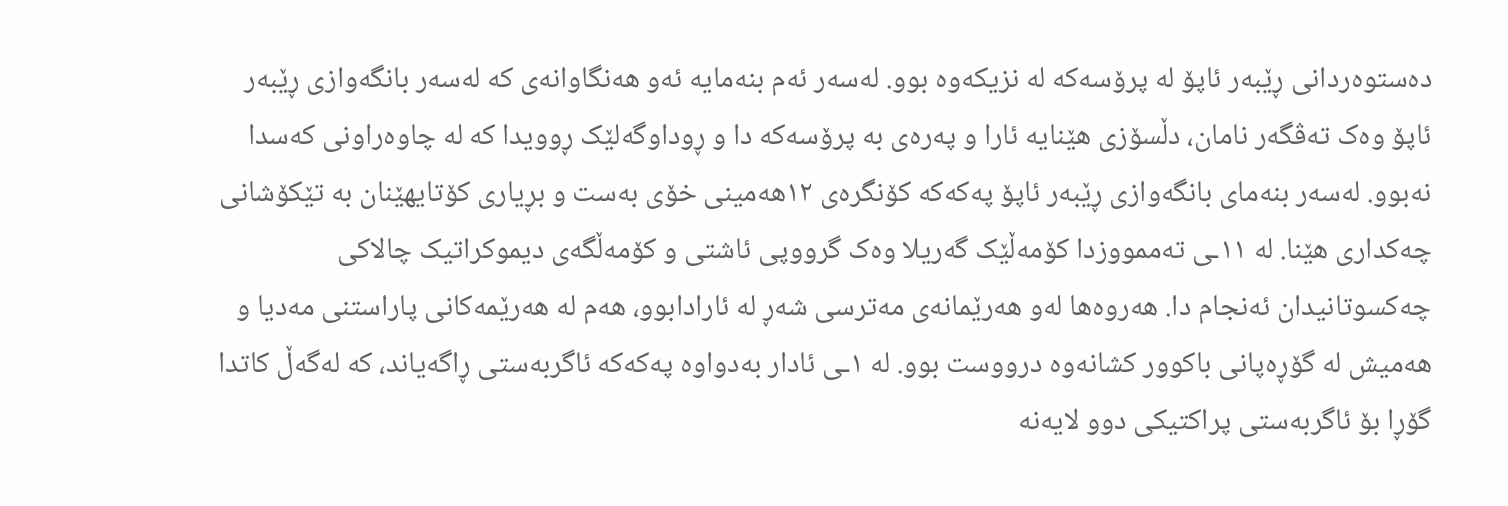دەستوەردانی ڕێبەر ئاپۆ لە پرۆسەکە لە نزیکەوە بوو. لەسەر ئەم بنەمایە ئەو هەنگاوانەی کە لەسەر بانگەوازی ڕێبەر ئاپۆ وەک تەڤگەر نامان، دڵسۆزی هێنایە ئارا و پەرەی بە پرۆسەکە دا و ڕوداوگەلێک ڕوویدا کە لە چاوەراونی کەسدا نەبوو. لەسەر بنەمای بانگەوازی ڕێبەر ئاپۆ پەکەکە کۆنگرەی ١٢هەمینی خۆی بەست و بڕیاری کۆتایهێنان بە تێکۆشانی چەکداری هێنا. لە ١١ـی تەممووزدا کۆمەڵێک گەریلا وەک گرووپی ئاشتی و کۆمەڵگەی دیموکراتیک چالاکی چەکسوتانیدان ئەنجام دا. هەروەها لەو هەرێمانەی مەترسی شەڕ لە ئارادابوو، هەم لە هەرێمەکانی پاراستنی مەدیا و هەمیش لە گۆڕەپانی باکوور کشانەوە درووست بوو. لە ١ـی ئادار بەدواوە پەکەکە ئاگربەستی ڕاگەیاند، کە لەگەڵ کاتدا گۆڕا بۆ ئاگربەستی پراکتیکی دوو لایەنە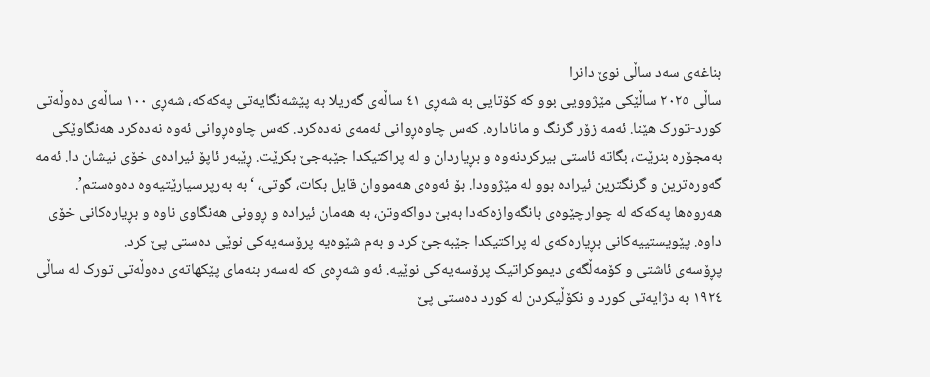بناغەی سەد ساڵی نوێ دانرا
ساڵی ٢٠٢٥ ساڵێکی مێژوویی بوو کە کۆتایی بە شەڕی ٤١ ساڵەی گەریلا بە پێشەنگایەتی پەکەکە، شەڕی ١٠٠ ساڵەی دەوڵەتی کورد-تورک هێنا. ئەمە زۆر گرنگ و مانادارە. کەس چاوەڕوانی ئەمەی نەدەکرد. کەس چاوەڕوانی ئەوە نەدەکرد هەنگاوێکی بەمجۆرە بنرێت، بگاتە ئاستی بیرکردنەوە و بڕیاردان و لە پراکتیکدا جێبەجێ بکرێت. ڕێبەر ئاپۆ ئیرادەی خۆی نیشان دا. ئەمە گەورەترین و گرنگترین ئیرادە بوو لە مێژوودا. بۆ ئەوەی هەمووان قایل بکات، گوتی، ‘بە بەرپرسیارێتیەوە دەوەستم’. هەروەها پەکەکە لە چوارچێوەی بانگەوازەکەدا بەبێ دواکەوتن، بە هەمان ئیرادە و ڕوونی هەنگاوی ناوە و بڕیارەکانی خۆی داوە. پێویستییەکانی بڕیارەکەی لە پراکتیکدا جێبەجێ کرد و بەم شێوەیە پرۆسەیەکی نوێی دەستی پێ کرد.
پڕۆسەی ئاشتی و کۆمەڵگەی دیموکراتیک پرۆسەیەکی نوێیە. ئەو شەڕەی کە لەسەر بنەمای پێکهاتەی دەوڵەتی تورک لە ساڵی ١٩٢٤ بە دژایەتی کورد و نکۆڵیکردن لە کورد دەستی پێ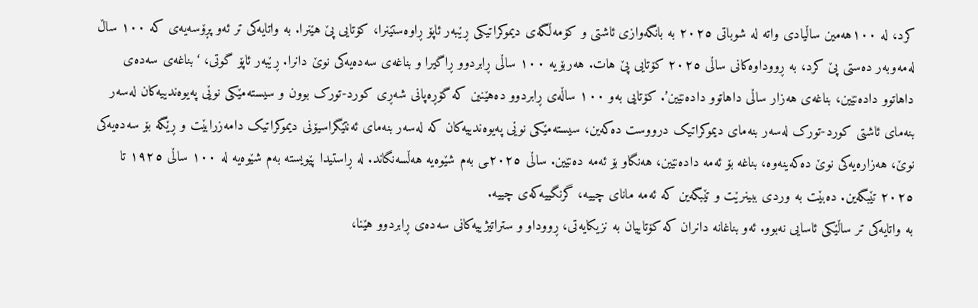کرد، لە ١٠٠هەمین ساڵیادی واتە لە شوباتی ٢٠٢٥ بە بانگەوازی ئاشتی و کۆمەڵگەی دیموکراتیکی ڕێبەر ئاپۆ ڕاوەستێنرا، کۆتایی پێ هێنرا. بە واتایەکی تر ئەو پڕۆسەیەی کە ١٠٠ ساڵ لەمەوبەر دەستی پێ کرد، بە ڕووداوەکانی ساڵی ٢٠٢٥ کۆتایی پێ هات. هەربۆیە ١٠٠ ساڵی ڕابردوو ڕاگیرا و بناغەی سەدەیەکی نوێ دانرا. ڕێبەر ئاپۆ گوتی، ‘بناغەی سەدەی داهاتوو دادەنێین، بناغەی هەزار ساڵی داهاتوو دادەنێین’. کۆتایی بەو ١٠٠ ساڵەی ڕابردوو دەهێنین کە گۆڕەپانی شەڕی کورد-تورک بوون و سیستەمێکی نوێی پەیوەندییەکان لەسەر بنەمای ئاشتی کورد-تورک لەسەر بنەمای دیموکراتیک درووست دەکەین، سیستەمێکی نوێی پەیوەندییەکان کە لەسەر بنەمای ئەنتێگراسیۆنی دیموکراتیک دامەزرابێت و ڕێگە بۆ سەدەیەکی نوێ، هەزارەیەکی نوێ دەکەینەوە، بناغە بۆ ئەمە دادەنێین، هەنگاو بۆ ئەمە دەنێین. ساڵی ٢٠٢٥ـی بەم شێوەیە هەڵسەنگاند. لە ڕاستیدا پێویستە بەم شێوەیە لە ١٠٠ ساڵی ١٩٢٥ تا ٢٠٢٥ تێبگەین. دەبێت بە وردی ببینرێت و تێبگەین کە ئەمە مانای چییە، گرنگییەکەی چییە.
بە واتایەکی تر ساڵێکی ئاسایی نەبوو. ئەو بناغانە دانران کە کۆتاییان بە نزیکایەتی، ڕووداو و ستراتیژییەکانی سەدەی ڕابردوو هێنا،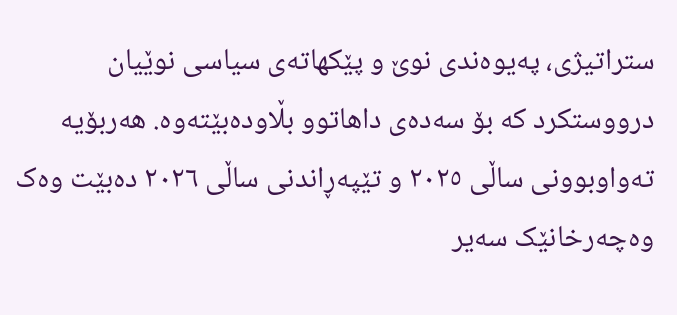ستراتیژی، پەیوەندی نوێ و پێکهاتەی سیاسی نوێیان درووستکرد کە بۆ سەدەی داهاتوو بڵاودەبێتەوە. هەربۆیە تەواوبوونی ساڵی ٢٠٢٥ و تێپەڕاندنی ساڵی ٢٠٢٦ دەبێت وەک وەچەرخانێک سەیر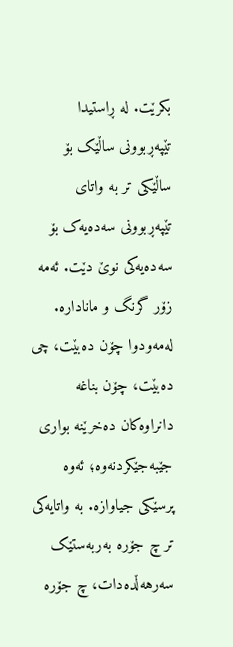بکرێت. لە ڕاستیدا تێپەڕبوونی ساڵێک بۆ ساڵێکی تر بە واتای تێپەڕبوونی سەدەیەک بۆ سەدەیەکی نوێ دێت. ئەمە زۆر گرنگ و مانادارە.
لەمەودوا چۆن دەبێت، چی دەبێت، چۆن بناغە دانراوەکان دەخرێنە بواری جێبەجێکردنەوە؛ ئەوە پرسێکی جیاوازە. بە واتایەکی تر چ جۆرە بەربەستێک سەرهەڵدەدات، چ جۆرە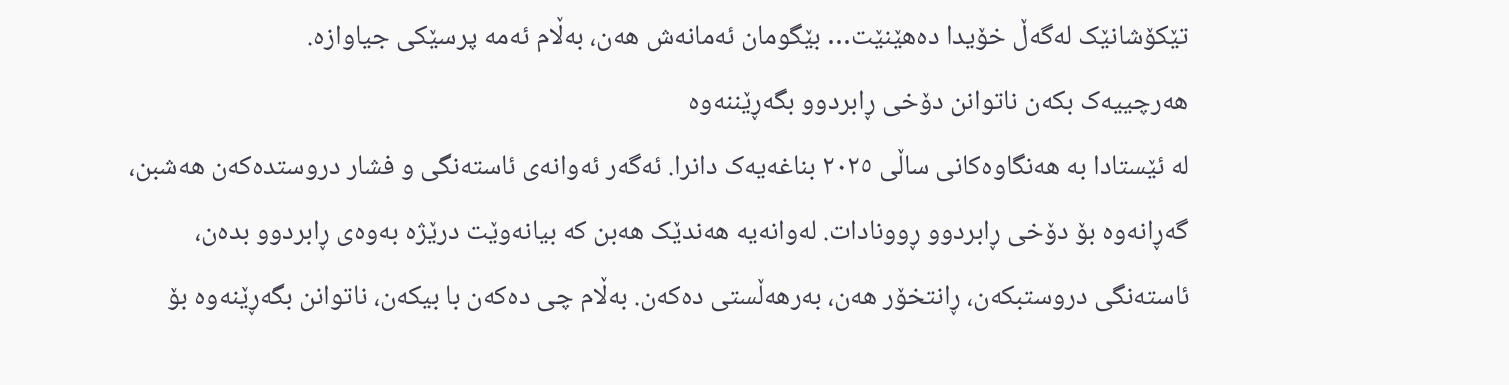تێکۆشانێک لەگەڵ خۆیدا دەهێنێت… بێگومان ئەمانەش هەن، بەڵام ئەمە پرسێکی جیاوازە.
هەرچییەک بکەن ناتوانن دۆخی ڕابردوو بگەڕێننەوە
لە ئێستادا بە هەنگاوەکانی ساڵی ٢٠٢٥ بناغەیەک دانرا. ئەگەر ئەوانەی ئاستەنگی و فشار دروستدەکەن هەشبن، گەڕانەوە بۆ دۆخی ڕابردوو ڕوونادات. لەوانەیە هەندێک هەبن کە بیانەوێت درێژە بەوەی ڕابردوو بدەن، ئاستەنگی دروستبکەن، ڕانتخۆر هەن، بەرهەڵستی دەکەن. بەڵام چی دەکەن با بیکەن، ناتوانن بگەڕێنەوە بۆ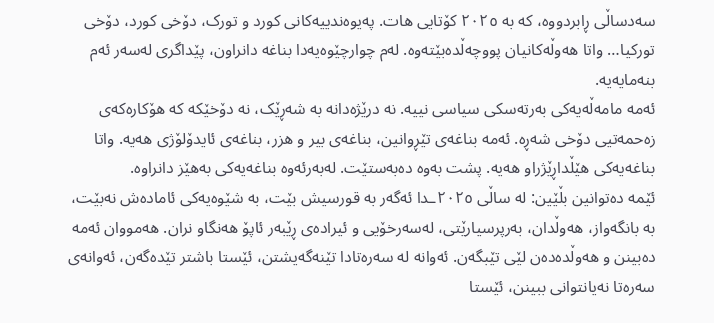سەدساڵی ڕابردووە، کە بە ٢٠٢٥ کۆتایی هات. پەیوەندییەکانی کورد و تورک، دۆخی کورد، دۆخی تورکیا… واتا هەوڵەکانیان پووچەڵدەبێتەوە. لەم چوارچێوەیەدا بناغە دانراون، پێداگری لەسەر ئەم بنەمایەیە.
ئەمە مامەڵەیەکی بەرتەسکی سیاسی نییە. نە درێژەدانە بە شەڕێک، نە دۆخێکە کە هۆکارەکەی زەحمەتیی دۆخی شەڕە. ئەمە بناغەی تێڕوانین، بناغەی بیر و هزر، بناغەی ئایدۆلۆژی هەیە. واتا بناغەیەکی هێڵداڕێژراو هەیە. پشت بەوە دەبەستێت. لەبەرئەوە بناغەیەکی بەهێز دانراوە.
ئێمە دەتوانین بڵێین: لە ساڵی ٢٠٢٥ـدا ئەگەر بە قورسیش بێت، بە شێوەیەکی ئامادەش نەبێت، بە بانگەواز، هەوڵدان، بەرپرسیارێتی، لەسەرخۆیی و ئیرادەی ڕێبەر ئاپۆ هەنگاو نران. هەمووان ئەمە دەبینن و هەوڵدەدەن لێی تێبگەن. ئەوانە لە سەرەتادا تێنەگەیشتن، ئێستا باشتر تێدەگەن، ئەوانەی سەرەتا نەیانتوانی ببینن، ئێستا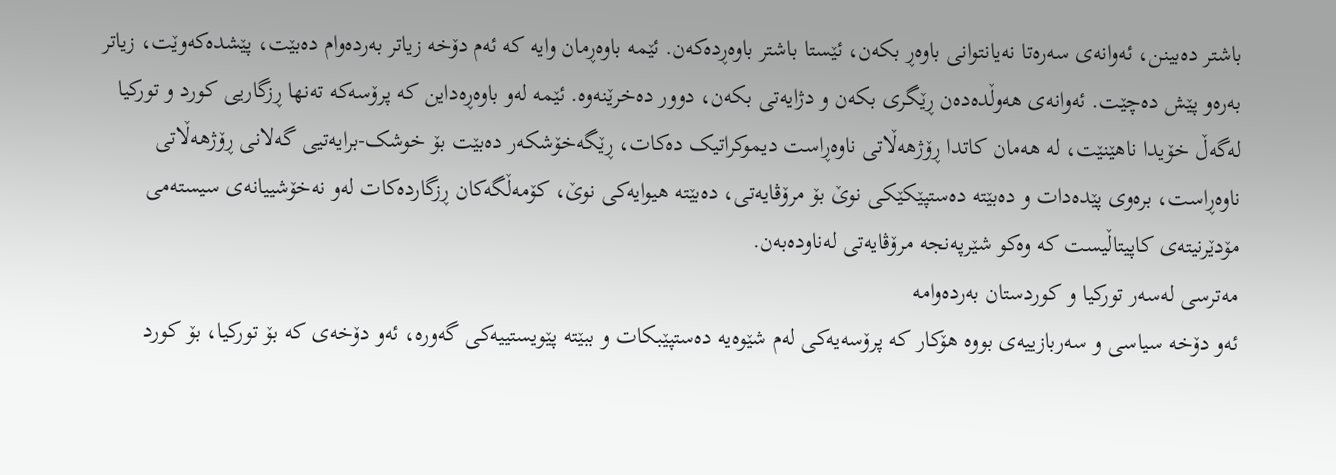باشتر دەبینن، ئەوانەی سەرەتا نەیانتوانی باوەڕ بکەن، ئێستا باشتر باوەڕدەکەن. ئێمە باوەڕمان وایە کە ئەم دۆخە زیاتر بەردەوام دەبێت، پێشدەکەوێت، زیاتر بەرەو پێش دەچێت. ئەوانەی هەوڵدەدەن ڕێگری بکەن و دژایەتی بکەن، دوور دەخرێنەوە. ئێمە لەو باوەڕەداین کە پرۆسەکە تەنها ڕزگاریی کورد و تورکیا لەگەڵ خۆیدا ناهێنێت، لە هەمان کاتدا ڕۆژهەڵاتی ناوەڕاست دیموکراتیک دەکات، ڕێگەخۆشکەر دەبێت بۆ خوشک-برایەتیی گەلانی ڕۆژهەڵاتی ناوەڕاست، برەوی پێدەدات و دەبێتە دەستپێکێکی نوێ بۆ مرۆڤایەتی، دەبێتە هیوایەکی نوێ، کۆمەڵگەکان ڕزگاردەکات لەو نەخۆشییانەی سیستەمی مۆدێرنیتەی کاپیتاڵیست کە وەکو شێرپەنجە مرۆڤایەتی لەناودەبەن.
مەترسی لەسەر تورکیا و کوردستان بەردەوامە
ئەو دۆخە سیاسی و سەربازییەی بووە هۆکار کە پرۆسەیەکی لەم شێوەیە دەستپێبکات و ببێتە پێویستییەکی گەورە، ئەو دۆخەی کە بۆ تورکیا، بۆ کورد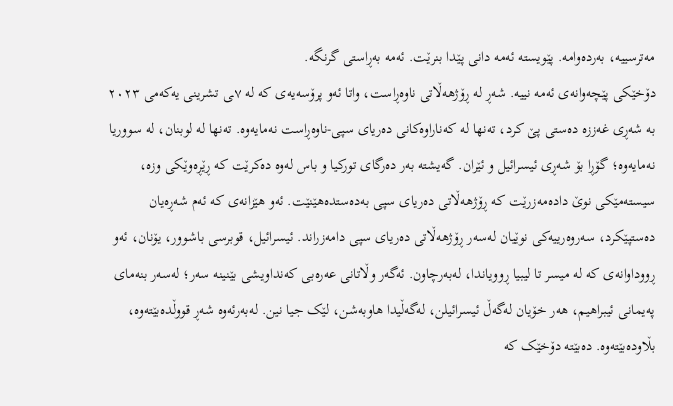مەترسییە، بەردەوامە. پێویستە ئەمە دانی پێدا بنرێت. ئەمە بەڕاستی گرنگە.
دۆخێکی پێچەوانەی ئەمە نییە. شەڕ لە ڕۆژهەڵاتی ناوەڕاست، واتا ئەو پرۆسەیەی کە لە ٧ـی تشرینی یەکەمی ٢٠٢٣ بە شەڕی غەززە دەستی پێ کرد، تەنها لە کەناراوەکانی دەریای سپی-ناوەڕاست نەمایەوە. تەنها لە لوبنان، لە سووریا نەمایەوە؛ گۆڕا بۆ شەڕی ئیسرائیل و ئێران. گەیشتە بەر دەرگای تورکیا و باس لەوە دەکرێت کە ڕێڕەوێکی وزە، سیستەمێکی نوێ دادەمەزرێت کە ڕۆژهەڵاتی دەریای سپی بەدەستدەهێنێت. ئەو هێزانەی کە ئەم شەڕەیان دەستپێکرد، سەروەرییەکی نوێیان لەسەر ڕۆژهەڵاتی دەریای سپی دامەزراند. ئیسرائیل، قوبرسی باشوور، یۆنان، ئەو ڕووداوانەی کە لە میسر تا لیبیا ڕوویاندا، لەبەرچاون. ئەگەر وڵاتانی عەرەبی کەنداویشی بێنینە سەر؛ لەسەر بنەمای پەیمانی ئیبراهیم، هەر خۆیان لەگەڵ ئیسرائیلن، لەگەڵیدا هاوبەشن، لێک جیا نین. لەبەرئەوە شەڕ قووڵدەبێتەوە، بڵاودەبێتەوە. دەبێتە دۆخێک کە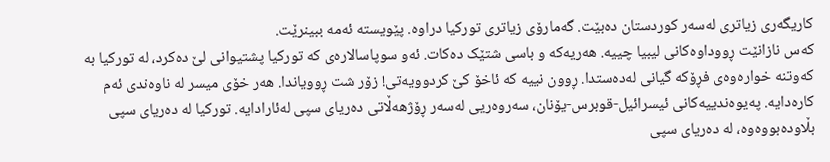کاریگەری زیاتری لەسەر کوردستان دەبێت. گەمارۆی زیاتری تورکیا دراوە. پێویستە ئەمە ببینرێت.
کەس نازانێت ڕووداوەکانی لیبیا چییە. هەریەکە و باسی شتێک دەکات. ئەو سوپاسالارەی کە تورکیا پشتیوانی لێ دەکرد، لە تورکیا بە کەوتنە خوارەوەی فڕۆکە گیانی لەدەستدا. ڕوون نییە کە ئاخۆ کێ کردوویەتی! زۆر شت ڕوویاندا. هەر خۆی میسر لە ناوەندی ئەم کارەدایە. پەیوەندییەکانی ئیسرائیل-قوبرس-یۆنان، سەروەریی لەسەر ڕۆژهەڵاتی دەریای سپی لەئارادایە. تورکیا لە دەریای سپی بڵاودەبووەوە، لە دەریای سپی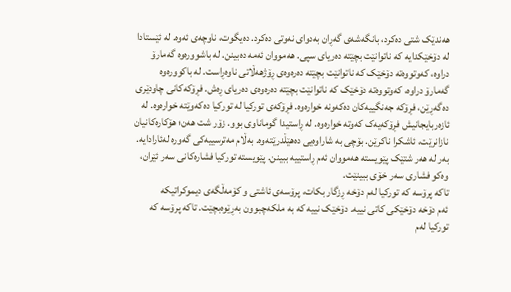هەندێک شتی دەکرد، بانگەشەی گەڕان بەدوای نەوتی دەکرد. دەیگوت، ناوچەی ئەوە. لە ئێستادا لە دۆخێکدایە کە ناتوانێت بچێتە دەریای سپی. هەمووان ئەمە دەبینن. لە باشوورەوە گەمارۆ دراوە، کەوتووەتە دۆخێک کە ناتوانێت بچێتە دەرەوەی ڕۆژهەڵاتی ناوەڕاست. لە باکوورەوە گەمارۆ دراوە، کەوتووەتە دۆخێک کە ناتوانێت بچێتە دەرەوەی دەریای ڕەش. فڕۆکەکانی چاودێری دەگەڕێن، فڕۆکە جەنگییەکان دەکەونە خوارەوە. فڕۆکەی تورکیا لە تورکیا دەکەوێتە خوارەوە. لە ئازەربایجانیش فڕۆکەیەک کەوتە خوارەوە. لە ڕاستیدا گوماناوی بوو. زۆر شت هەن؛ هۆکارەکانیان نازانرێت، ئاشکرا ناکرێن. بۆچی بە شاراوەیی دەهێڵدرێتەوە. بەڵام مەترسییەکی گەورە لەئارادایە. بەر لە هەر شتێک پێویستە هەمووان ئەم ڕاستییە ببینن. پێویستە تورکیا فشارەکانی سەر ئێران، وەکو فشاری سەر خۆی ببینێت.
تاکە پرۆسە کە تورکیا لەم دۆخە ڕزگار بکات، پرۆسەی ئاشتی و کۆمەڵگەی دیموکراتیکە
ئەم دۆخە دۆخێکی کاتی نییە. دۆخێک نییە کە بە ملکەچبوون بەڕێوەبچێت. تاکە پرۆسە کە تورکیا لەم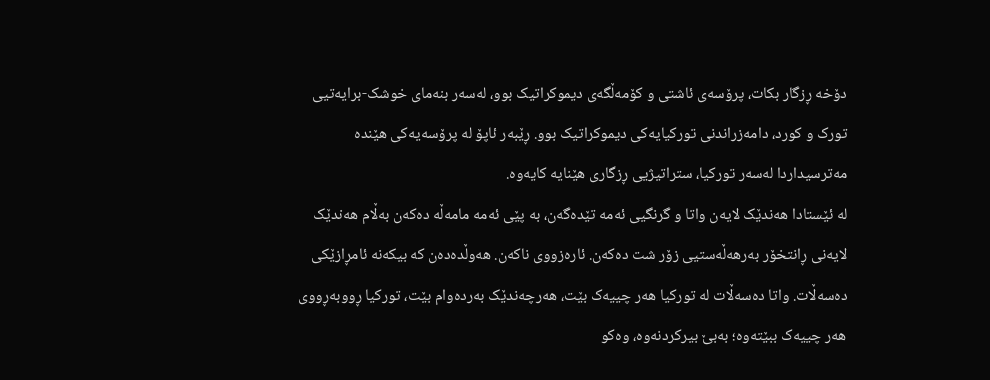دۆخە ڕزگار بکات، پرۆسەی ئاشتی و کۆمەڵگەی دیموکراتیک بوو، لەسەر بنەمای خوشک-برایەتیی تورک و کورد، دامەزراندنی تورکیایەکی دیموکراتیک بوو. ڕێبەر ئاپۆ لە پرۆسەیەکی هێندە مەترسیداردا لەسەر تورکیا، ستراتیژیی ڕزگاری هێنایە کایەوە.
لە ئێستادا هەندێک لایەن واتا و گرنگیی ئەمە تێدەگەن، بە پێی ئەمە مامەڵە دەکەن بەڵام هەندێک لایەنی ڕانتخۆر بەرهەڵەستیی زۆر شت دەکەن. ئارەزووی ناکەن. هەوڵدەدەن کە بیکەنە ئامڕازێکی دەسەڵات. واتا دەسەڵات لە تورکیا هەر چییەک بێت، هەرچەندێک بەردەوام بێت، تورکیا ڕووبەڕووی هەر چییەک ببێتەوە؛ بەبێ بیرکردنەوە، وەکو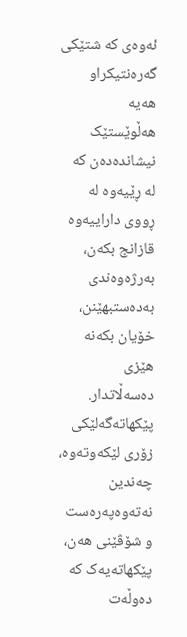ئەوەی کە شتێکی گەرەنتیکراو هەیە هەڵوێستێک نیشاندەدەن کە لە ڕێیەوە لە ڕووی داراییەوە قازانج بکەن، بەرژەوەندی بەدەستبهێنن، خۆیان بکەنە هێزی دەسەڵاتدار.
پێکهاتەگەلێکی زۆری لێکەوتەوە، چەندین نەتەوەپەرەست و شۆڤێنی هەن، پێکهاتەیەک کە دەوڵەت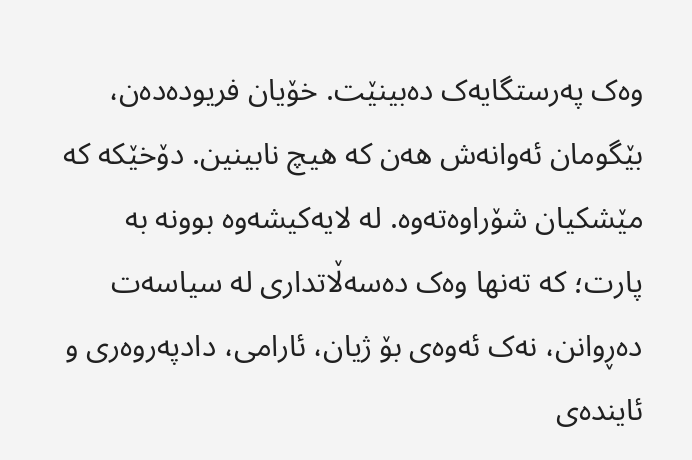وەک پەرستگایەک دەبینێت. خۆیان فریودەدەن، بێگومان ئەوانەش هەن کە هیچ نابینین. دۆخێکە کە مێشکیان شۆراوەتەوە. لە لایەکیشەوە بوونە بە پارت؛ کە تەنها وەک دەسەڵاتداری لە سیاسەت دەڕوانن، نەک ئەوەی بۆ ژیان، ئارامی، دادپەروەری و ئایندەی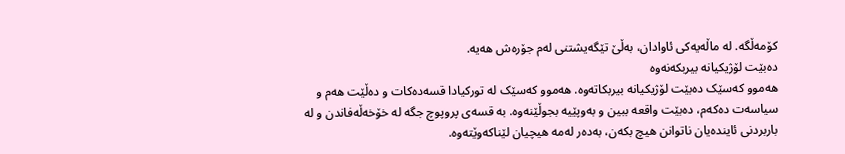کۆمەڵگە. لە ماڵەیەکی ئاوادان، بەڵێ تێگەیشتنی لەم جۆرەش هەیە.
دەبێت لۆژیکیانە بیربکەنەوە
هەموو کەسێک دەبێت لۆژیکیانە بیربکاتەوە. هەموو کەسێک لە تورکیادا قسەدەکات و دەڵێت هەم و سیاسەت دەکەم، دەبێت واقعە ببین و بەوپێیە بجوڵێنەوە. بە قسەی پروپوچ جگە لە خۆخەڵەفاندن و لە باربردنی ئایندەیان ناتوانن هیچ بکەن، بەدەر لەمە هیچیان لێناکەوێتەوە.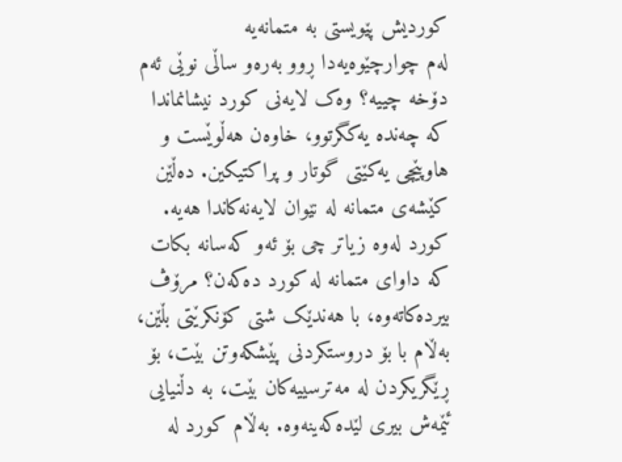کوردیش پێویستی بە متمانەیە
لەم چوارچێوەیەدا ڕوو بەرەو ساڵی نوێی ئەم دۆخە چییە؟ وەک لایەنی کورد نیشانماندا کە چەندە یەکگرتوو، خاوەن هەڵوێست و هاوپێچی یەکێتی گوتار و پراکتیکین. دەڵێن کێشەی متمانە لە نێوان لایەنەکاندا هەیە. کورد لەوە زیاتر چی بۆ ئەو کەسانە بکات کە داوای متمانە لە کورد دەکەن؟ مرۆڤ بیردەکاتەوە، با هەندێک شتی کۆنکرێتی بڵێن، بەڵام با بۆ دروستکردنی پێشکەوتن بێت، بۆ ڕێگریکردن لە مەترسییەکان بێت، بە دڵنیایی ئێمەش بیری لێدەکەینەوە. بەڵام کورد لە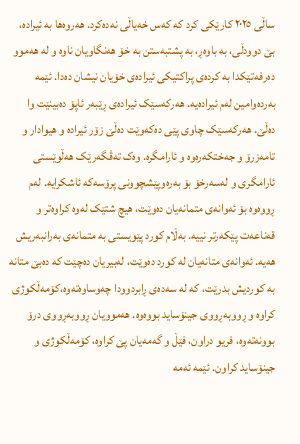ساڵی ٢٠٢٥ کارێکی کرد کە کەس خەیاڵی نەدەکرد. هەروەها بە ئیرادە، بێ دوودڵی، بە باوەڕ، بە پشتبەستن بە خۆ هەنگاویان ناوە و لە هەموو دەرفەتێکدا بە کردەی پراکتیکی ئیرادەی خۆیان نیشان دەدا. ئێمە بەردەوامین لەم ئیرادەیە. هەرکەسێک ئیرادەی ڕێبەر ئاپۆ دەبینێت وا دەڵێ. هەرکەسێک چاوی پێی دەکەوێت دەڵێ زۆر ئیرادە و هیوادار و تامەزرۆ و جەختکەرەوە و ئارامگرە. وەک تەڤگەرێک هەڵوێستی ئارامگری و لەسەرخۆ بۆ بەرەوپێشچوونی پرۆسەکە ئاشکرایە. لەم ڕووەوە بۆ ئەوانەی متمانەیان دەوێت، هیچ شتێک لەوە کراوەتر و قەناعەت پێکەرتر نییە. بەڵام کورد پێویستی بە متمانەی بەرانبەریش هەیە. ئەوانەی متانەیان لە کورد دەوێت، لەبیریان دەچێت کە دەبێ متانە بە کوردیش بدرێت، کە لە سەدەی ڕابردوودا چەوساوەتەوە،کۆمەڵکوژی کراوە و ڕووبەڕووی جینۆساید بووەوە. هەموویان ڕووبەڕووی درۆ بوونەتەوە، فریو دراون، فێڵ و گەمەیان پێ کراوە، کۆمەڵکوژی و جینۆساید کراون. ئێمە ئەمە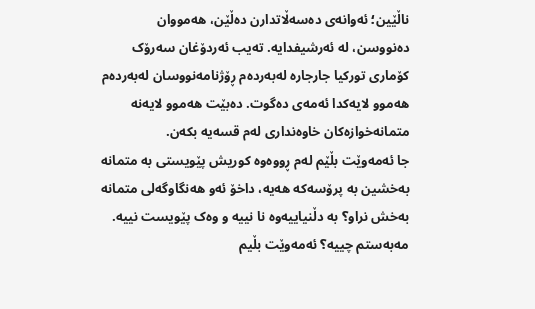ناڵێین؛ ئەوانەی دەسەڵاتدارن دەڵێن، هەمووان دەنووسن، لە ئەرشیفدایە. تەیب ئەردۆغان سەرۆک کۆماری تورکیا جارجارە لەبەردەم ڕۆژنامەنووسان لەبەردەم هەموو لایەکدا ئەمەی دەگوت. دەبێت هەموو لایەنە متمانەخوازەکان خاوەنداری لەم قسەیە بکەن.
جا ئەمەوێت بڵێم لەم ڕووەوە کوریش پێویستی بە متمانە بەخشین بە پرۆسەکە هەیە، داخۆ ئەو هەنگاوگەلی متمانە بەخش نراو؟ بە دڵنیاییەوە نا نییە و وەک پێویست نییە.
مەبەستم چییە؟ ئەمەوێت بڵیم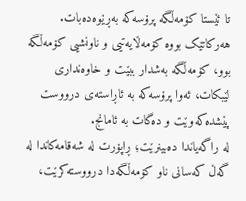تا ئێستا کۆمەڵگە پرۆسەکە بەڕێوەدەبات. هەرکاتێک بووە کۆمەڵایەتیی و ناونشیی کۆمەڵگە بوو، کۆمەڵگە بەشدار ببێت و خاوەنداری لێبکات، ئەوا پرۆسەکە بە ئاڕاستەی درووست پێشدەکەوێت و دەگات بە ئامانج.
لە راگەیاندا دەبینرێت؛ ڕاپۆرت لە شەقامەکاندا لە گەڵ کەسانی ناو کۆمەڵگەدا درووستەکرێت،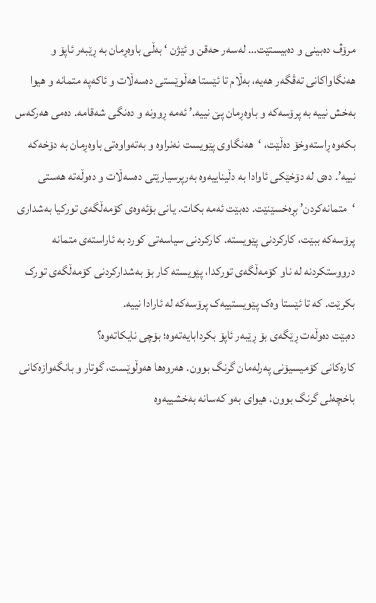مرۆڤ دەبینی و دەبیستێت… لەسەر حەقن و ئێژن ‘ بەڵی باوەڕمان بە ڕێبەر ئاپۆ و هەنگاواکانی تەڤگەر هەیە، بەڵام تا ئێستا هەڵوێستی دەسەڵات و ئاکەپە متمانە و هیوا بەخش نییە بە پرۆسەکە و باوەڕمان پێ نییە.’ ئەمە ڕوونە و دەنگی شەقامە. دەمی هەرکەس بکەوە ڕاستەوخۆ دەڵێت، ‘هەنگاوی پێویست نەنراوە و بەتەواوەتی باوەڕمان بە دۆخەکە نییە’. دەی لە دۆخێکی ئاوادا بە دڵیناییەوە بەرپرسیارێتی دەسەڵات و دەوڵەتە هەستی ‘متمانەکردن’ بڕەخسێنێت. دەبێت ئەمە بکات. یانی بۆئەوەی کۆمەڵگەی تورکیا بەشداری پرۆسەکە ببێت، کارکردنی پێویستە. کارکردنی سیاسەتی کورد بە ئاراستەی متمانە درووستکردنە لە ناو کۆمەڵگەی تورکدا، پێویستە کار بۆ بەشدارکردنی کۆمەڵگەی تورک بکرێت. کە تا ئێستا وەک پێویستییەک پرۆسەکە لە ئارادا نییە.
دەبێت دەوڵەت ڕێگەی بۆ ڕێبەر ئاپۆ بکردابایەتەوە؛ بۆچی نایکاتەوە؟
کارەکانی کۆمیسیۆنی پەرلەمان گرنگ بوون. هەروەها هەوڵوێست، گوتار و بانگەوازەکانی باخچەلی گرنگ بوون. هیوای بەو کەسانە بەخشییەوە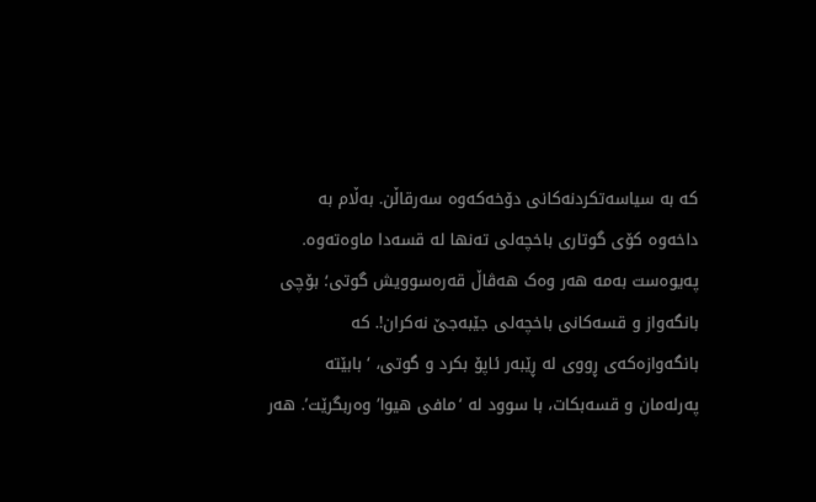کە بە سیاسەتکردنەکانی دۆخەکەوە سەرقاڵن. بەڵام بە داخەوە کۆی گوتاری باخچەلی تەنها لە قسەدا ماوەتەوە. پەیوەست بەمە هەر وەک هەڤاڵ قەرەسوویش گوتی؛ بۆچی بانگەواز و قسەکانی باخچەلی جێبەجێ نەکران!. کە بانگەوازەکەی ڕووی لە ڕێبەر ئاپۆ بکرد و گوتی، ‘ بابێتە پەرلەمان و قسەبکات، با سوود لە ‘مافی هیوا’ وەربگرێت’. هەر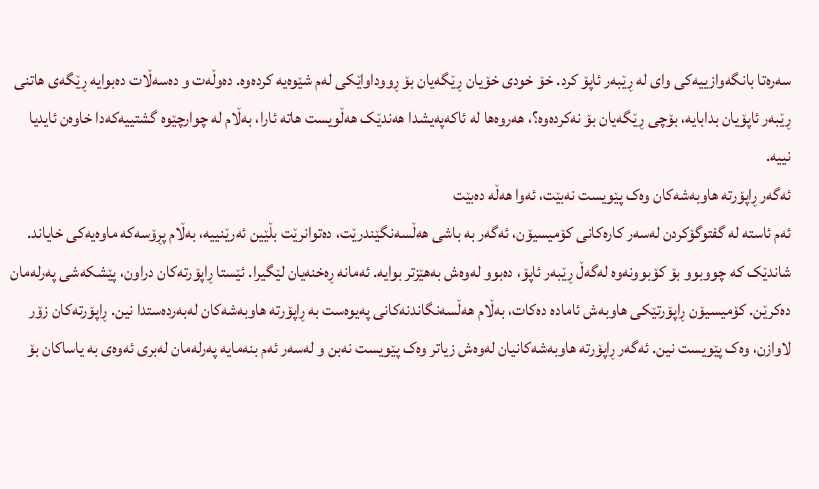سەرەتا بانگەوازییەکی وای لە ڕێبەر ئاپۆ کرد. خۆ خودی خۆیان ڕێگەیان بۆ ڕووداواێکی لەم شێوەیە کردەوە. دەوڵەت و دەسەڵات دەبوایە ڕێگەی هاتنی ڕێبەر ئاپۆیان بدابایە، بۆچی ڕێگەیان بۆ نەکردەوە؟، هەروەها لە ئاکەپەیشدا هەندێک هەڵویست هاتە ئارا، بەڵام لە چوارچێوە گشتییەکەدا خاوەن ئایدیا نییە.
ئەگەر ڕاپۆرتە هاوبەشەکان وەک پێویست نەبێت، ئەوا هەڵە دەبێت
ئەم ئاستە لە گفتوگۆکردن لەسەر کارەکانی کۆمیسیۆن، ئەگەر بە باشی هەڵسەنگێندرێت، دەتوانرێت بڵێین ئەرێنییە، بەڵام پڕۆسەکە ماوەیەکی خایاند. شاندێک کە چووبوو بۆ کۆبوونەوە لەگەڵ ڕێبەر ئاپۆ، دەبوو لەوەش بەهێزتر بوایە. ئەمانە ڕەخنەیان لێگیرا. ئێستا ڕاپۆرتەکان دراون، پێشکەشی پەرلەمان دەکرێن. کۆمیسیۆن ڕاپۆرتێکی هاوبەش ئامادە دەکات، بەڵام هەڵسەنگاندنەکانی پەیوەست بە ڕاپۆرتە هاوبەشەکان لەبەردەستدا نین. ڕاپۆرتەکان زۆر لاوازن، وەک پێویست نین. ئەگەر ڕاپۆرتە هاوبەشەکانیان لەوەش زیاتر وەک پێویست نەبن و لەسەر ئەم بنەمایە پەرلەمان لەبری ئەوەی بە یاساکان بۆ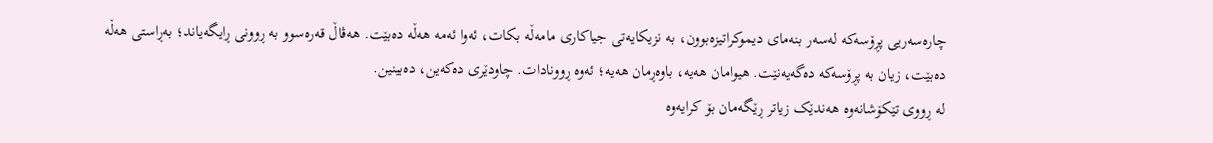چارەسەریی پڕۆسەکە لەسەر بنەمای دیموکراتیزەبوون، بە نزیکایەتی جیاکاری مامەڵە بکات، ئەوا ئەمە هەڵە دەبێت. هەڤاڵ قەرەسوو بە ڕوونی ڕایگەیاند؛ بەڕاستی هەڵە دەبێت، زیان بە پڕۆسەکە دەگەیەنێت. هیوامان هەیە، باوەڕمان هەیە؛ ئەوە ڕوونادات. چاودێری دەکەین، دەبینین.
لە ڕووی تێکۆشانەوە هەندێک زیاتر ڕێگەمان بۆ کرایەوە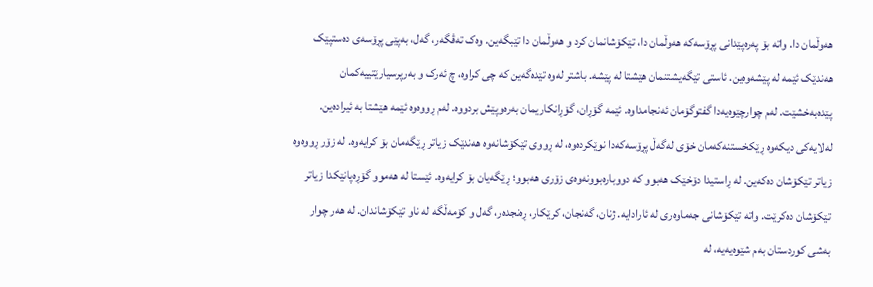هەوڵمان دا. واتە بۆ پەرەپێدانی پڕۆسەکە هەوڵمان دا، تێکۆشانمان کرد و هەوڵمان دا تێبگەین. وەک تەڤگەر، گەل، بەپێی پڕۆسەی دەستپێک هەندێک ئێمە لە پێشەوەین. ئاستی تێگەیشتنمان هێشتا لە پێشە. باشتر لەوە تێدەگەین کە چی کراوە، چ ئەرک و بەرپرسیارێتییەکمان پێدەبەخشێت. لەم چوارچێوەیەدا گفتوگۆمان ئەنجامداوە. ئێمە گۆڕان، گۆڕانکاریمان بەرەوپێش بردووە. لەم ڕووەوە ئێمە هێشتا بە ئیرادەین.
لەلایەکی دیکەوە ڕێکخستنەکەمان خۆی لەگەڵ پڕۆسەکەدا نوێکردەوە، لە ڕووی تێکۆشانەوە هەندێک زیاتر ڕێگەمان بۆ کرایەوە. لە زۆر ڕووەوە زیاتر تێکۆشان دەکەین. لە ڕاستیدا دۆخێک هەبوو کە دووبارەبوونەوەی زۆری هەبوو؛ ڕێگەیان بۆ کرایەوە. ئێستا لە هەموو گۆڕەپانێکدا زیاتر تێکۆشان دەکرێت. واتە تێکۆشانی جەماوەری لە ئارادایە. ژنان، گەنجان، کرێکار، ڕەنجدەر، گەل و کۆمەڵگە لە ناو تێکۆشاندان. لە هەر چوار بەشی کوردستان بەم شێوەیەیە، لە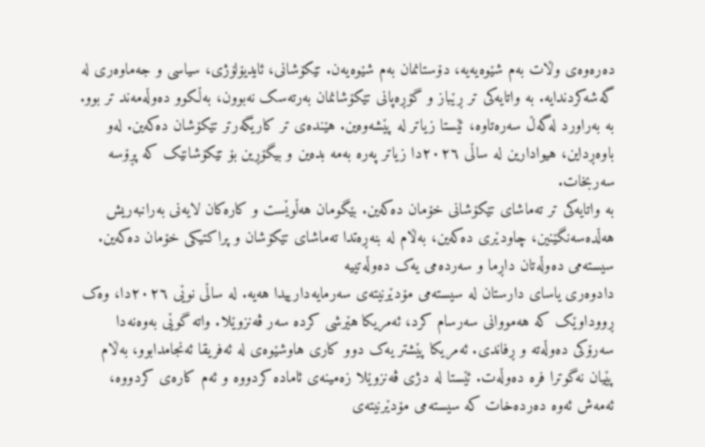دەرەوەی وڵات بەم شێوەیەیە، دۆستانمان بەم شێوەیەن. تێکۆشانی، ئایدیۆلۆژی، سیاسی و جەماوەری لە گەشەکردندایە. بە واتایەکی تر ڕێباز و گۆڕەپانی تێکۆشانمان بەرتەسک نەبوون، بەڵکوو دەوڵەمەند تر بوو. بە بەراورد لەگەڵ سەرەتاوە، ئێستا زیاتر لە پێشەوەین. هێندەی تر کاریگەرتر تێکۆشان دەکەین. لەو باوەڕداین، هیوادارین لە ساڵی ٢٠٢٦دا زیاتر پەرە بەمە بدەین و بیگۆڕین بۆ تێکۆشانێک کە پڕۆسە سەربخات.
بە واتایەکی تر تەماشای تێکۆشانی خۆمان دەکەین. بێگومان هەڵوێست و کارەکان لایەنی بەرانبەریش هەڵدەسەنگێنین، چاودێری دەکەین، بەڵام لە بنەڕەتدا تەماشای تێکۆشان و پراکتیکی خۆمان دەکەین.
سیستەمی دەوڵەتان داڕما و سەردەمی یەک دەوڵەتییە
دادوەری یاسای دارستان لە سیستەمی مۆدێرنیتەی سەرمایەدارییدا هەیە. لە ساڵی نوێی ٢٠٢٦دا، وەک ڕووداوێک کە هەمووانی سەرسام کرد، ئەمریکا هێرشی کردە سەر ڤەنزوێلا. واتە گوێی بەوەنەدا سەرۆکی دەوڵەتە و ڕفاندی. ئەمریکا پێشتر یەک دوو کاری هاوشێوەی لە ئەفریقا ئەنجامدابوو، بەڵام پێیان نەگوترا فرە دەوڵەت. ئێستا لە دژی ڤەنزوێلا زەمینەی ئامادە کردووە و ئەم کارەی کردووە، ئەمەش ئەوە دەردەخات کە سیستەمی مۆدێرنیتەی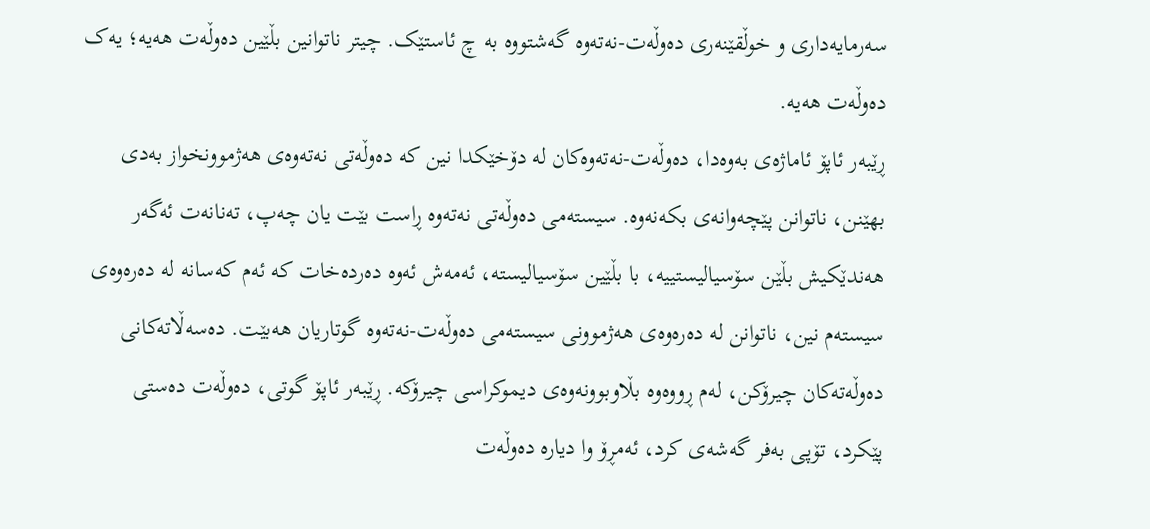سەرمایەداری و خوڵقێنەری دەوڵەت-نەتەوە گەشتووە بە چ ئاستێک. چیتر ناتوانین بڵێین دەوڵەت هەیە؛ یەک دەوڵەت هەیە.
ڕێبەر ئاپۆ ئاماژەی بەوەدا، دەوڵەت-نەتەوەکان لە دۆخێکدا نین کە دەوڵەتی نەتەوەی هەژموونخواز بەدی بهێنن، ناتوانن پێچەوانەی بکەنەوە. سیستەمی دەوڵەتی نەتەوە ڕاست بێت یان چەپ، تەنانەت ئەگەر هەندێکیش بڵێن سۆسیالیستییە، با بڵێین سۆسیالیستە، ئەمەش ئەوە دەردەخات کە ئەم کەسانە لە دەرەوەی سیستەم نین، ناتوانن لە دەرەوەی هەژموونی سیستەمی دەوڵەت-نەتەوە گوتاریان هەبێت. دەسەڵاتەکانی دەوڵەتەکان چیرۆکن، لەم ڕووەوە بڵاوبوونەوەی دیموکراسی چیرۆکە. ڕێبەر ئاپۆ گوتی، دەوڵەت دەستی پێکرد، تۆپی بەفر گەشەی کرد، ئەمڕۆ وا دیارە دەوڵەت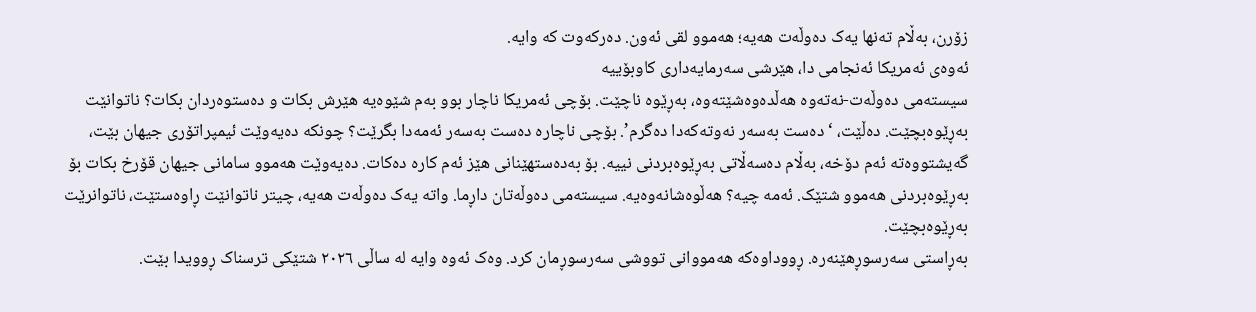زۆرن، بەڵام تەنها یەک دەوڵەت هەیە؛ هەموو لقی ئەون. دەرکەوت کە وایە.
ئەوەی ئەمریکا ئەنجامی دا، هێرشی سەرمایەداری کاوبۆییە
سیستەمی دەوڵەت-نەتەوە هەڵدەوەشێتەوە، بەڕێوە ناچێت. بۆچی ئەمریکا ناچار بوو بەم شێوەیە هێرش بکات و دەستوەردان بکات؟ ناتوانێت بەڕێوەبچێت. دەڵێت، ‘دەست بەسەر نەوتەکەدا دەگرم’. بۆچی ناچارە دەست بەسەر ئەمەدا بگرێت؟ چونکە دەیەوێت ئیمپراتۆری جیهان بێت، گەیشتووەتە ئەم دۆخە، بەڵام دەسەڵاتی بەڕێوەبردنی نییە. بۆ بەدەستهێنانی هێز ئەم کارە دەکات. دەیەوێت هەموو سامانی جیهان قۆرخ بکات بۆ بەڕێوەبردنی هەموو شتێک. ئەمە چیە؟ هەڵوەشانەوەیە. سیستەمی دەوڵەتان داڕما. واتە یەک دەوڵەت هەیە، چیتر ناتوانێت ڕاوەستێت، ناتوانرێت بەڕێوەبچێت.
بەڕاستی سەرسوڕهێنەرە. ڕووداوەکە هەمووانی تووشی سەرسوڕمان کرد. وەک ئەوە وایە لە ساڵی ٢٠٢٦ شتێکی ترسناک ڕوویدا بێت.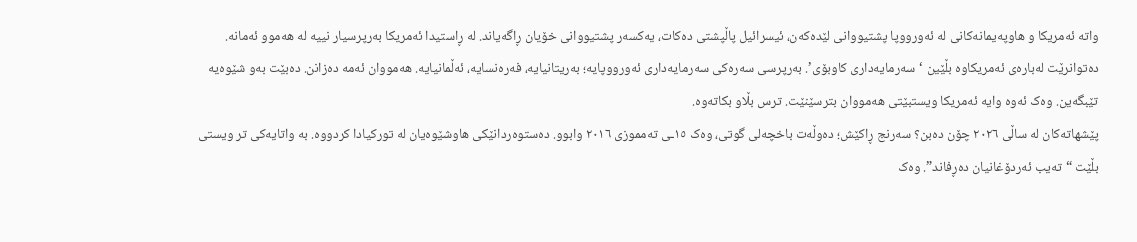واتە ئەمریکا و هاوپەیمانەکانی لە ئەورووپا پشتیووانی لێدەکەن، ئیسرائیل پاڵپشتی دەکات، یەکسەر پشتیووانی خۆیان ڕاگەیاند. لە ڕاستیدا ئەمریکا بەرپرسیار نییە لە هەموو ئەمانە. دەتوانرێت لەبارەی ئەمریکاوە بڵێین ‘سەرمایەداری کاوبۆی’. بەرپرسی سەرەکی سەرمایەداری ئەورووپایە؛ بەریتانیایە، فەرەنسایە، ئەڵمانیایە. هەمووان ئەمە دەزانن. دەبێت بەو شێوەیە تێبگەین. وەک ئەوە وایە ئەمریکا ویستبێتی هەمووان بترسێنێت. ترس بڵاو بکاتەوە.
پێشهاتەکان لە ساڵی ٢٠٢٦ چۆن دەبن؟ سەرنج ڕاکێش؛ دەوڵەت باخچەلی گوتی، وەک ١٥ـی تەمموزی ٢٠١٦ وابوو. دەستوەردانێکی هاوشێوەیان لە تورکیادا کردووە. بە واتایەکی تر ویستی بڵێت “تەیب ئەردۆغانیان دەڕفاند”. وەک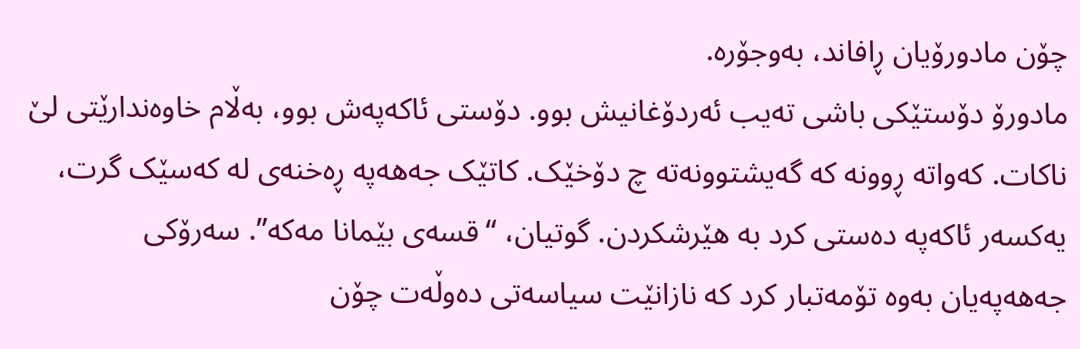چۆن مادورۆیان ڕافاند، بەوجۆرە.
مادورۆ دۆستێکی باشی تەیب ئەردۆغانیش بوو. دۆستی ئاکەپەش بوو، بەڵام خاوەندارێتی لێ ناکات. کەواتە ڕوونە کە گەیشتوونەتە چ دۆخێک. کاتێک جەهەپە ڕەخنەی لە کەسێک گرت، یەکسەر ئاکەپە دەستی کرد بە هێرشکردن. گوتیان، “قسەی بێمانا مەکە”. سەرۆکی جەهەپەیان بەوە تۆمەتبار کرد کە نازانێت سیاسەتی دەوڵەت چۆن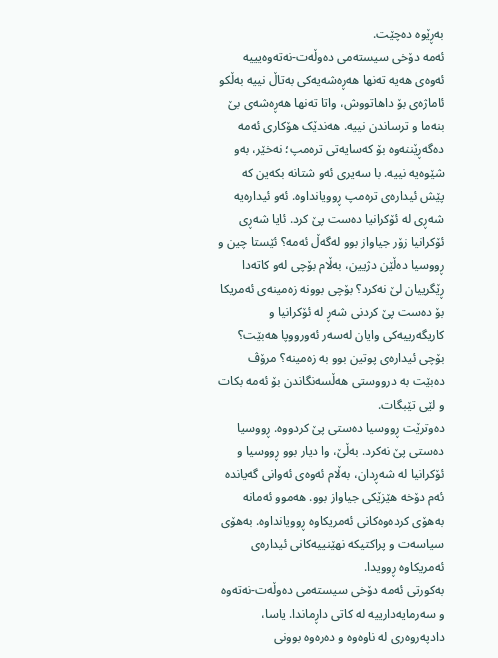بەڕێوە دەچێت.
ئەمە دۆخی سیستەمی دەوڵەت-نەتەوەیییە
ئەوەی هەیە تەنها هەڕەشەیەکی بەتاڵ نییە بەڵکو ئاماژەی بۆ داهاتووش، واتا تەنها هەڕەشەی بێ بنەما و ترساندن نییە. هەندێک هۆکاری ئەمە دەگەڕێننەوە بۆ کەسایەتی ترەمپ؛ نەخێر، بەو شێوەیە نییە. با سەیری ئەو شتانە بکەین کە پێش ئیدارەی ترەمپ ڕوویانداوە. ئەو ئیدارەیە شەڕی لە ئۆکرانیا دەست پێ کرد. ئایا شەڕی ئۆکرانیا زۆر جیاواز بوو لەگەڵ ئەمە؟ ئێستا چین و ڕووسیا دەڵێن دژیین، بەڵام بۆچی لەو کاتەدا ڕێگرییان لێ نەکرد؟ بۆچی بوونە زەمینەی ئەمریکا بۆ دەست پێ کردنی شەڕ لە ئۆکرانیا و کاریگەرییەکی وایان لەسەر ئەورووپا هەبێت؟ بۆچی ئیدارەی پوتین بوو بە زەمینە؟ مرۆڤ دەبێت بە درووستی هەڵسەنگاندن بۆ ئەمە بکات و لێی تێبگات.
دەوترێت ڕووسیا دەستی پێ کردووە. ڕووسیا دەستی پێ نەکرد. بەڵێ، وا دیار بوو ڕووسیا و ئۆکرانیا لە شەڕدان، بەڵام ئەوەی ئەوانی گەیاندە ئەم دۆخە هێزێکی جیاواز بوو. هەموو ئەمانە بەهۆی کردەوەکانی ئەمریکاوە ڕوویانداوە. بەهۆی سیاسەت و پراکتیکە نهێنییەکانی ئیدارەی ئەمریکاوە ڕوویدا.
بەکورتی ئەمە دۆخی سیستەمی دەوڵەت-نەتەوە و سەرمایەدارییە لە کاتی داڕماندا. یاسا، دادپەروەری لە ناوەوە و دەرەوە بوونی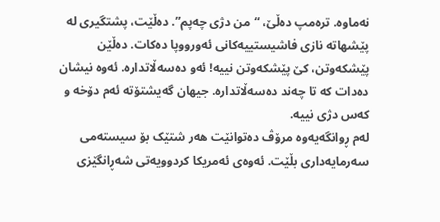نەماوە. ترەمپ دەڵێ، “من دژی چەپم”. دەڵێت، پشتگیری لە پێشهاتە نازی فاشیستییەکانی ئەورووپا دەکات. دەڵێن پێشکەوتن، کێ پێشکەوتن نییە! ئەو دەسەڵاتدارە. ئەوە نیشان دەدات کە تا چەند دەسەڵاتدارە. جیهان گەیشتۆتە ئەم دۆخە و کەس دژی نییە.
لەم ڕوانگەیەوە مرۆڤ دەتوانێت هەر شتێک بۆ سیستەمی سەرمایەداری بڵێت. ئەوەی ئەمریکا کردوویەتی شەڕانگێزی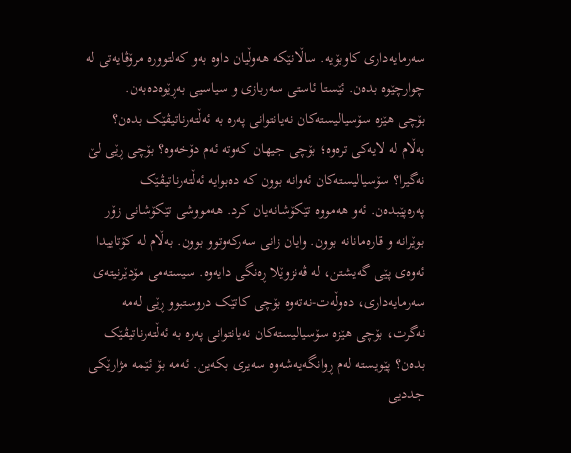سەرمایەداری کاوبۆیە. ساڵانێکە هەوڵیان داوە بەو کەلتوورە مرۆڤایەتی لە چوارچێوە بدەن. ئێستا ئاستی سەربازی و سیاسیی بەڕێوەدەبەن.
بۆچی هێزە سۆسیالیستەکان نەیانتوانی پەرە بە ئەڵتەرناتیڤێک بدەن؟
بەڵام لە لایەکی ترەوە؛ بۆچی جیهان کەوتە ئەم دۆخەوە؟ بۆچی ڕێی لێ نەگیرا؟ سۆسیالیستەکان ئەوانە بوون کە دەبوایە ئەڵتەرناتیڤێک پەرەپێبدەن. ئەو هەمووە تێکۆشانەیان کرد. هەمووشی تێکۆشانی زۆر بوێرانە و قارەمانانە بوون. وایان زانی سەرکەوتوو بوون. بەڵام لە کۆتاییدا ئەوەی پێی گەیشتن، لە ڤەنزوێلا ڕەنگی دایەوە. سیستەمی مۆدێرنیتەی سەرمایەداری، دەوڵەت-نەتەوە بۆچی کاتێک دروستبوو ڕێی لەمە نەگرت، بۆچی هێزە سۆسیالیستەکان نەیانتوانی پەرە بە ئەڵتەرناتیڤێک بدەن؟ پێویستە لەم ڕوانگەیەشەوە سەیری بکەین. ئەمە بۆ ئێمە مژارێکی جددیی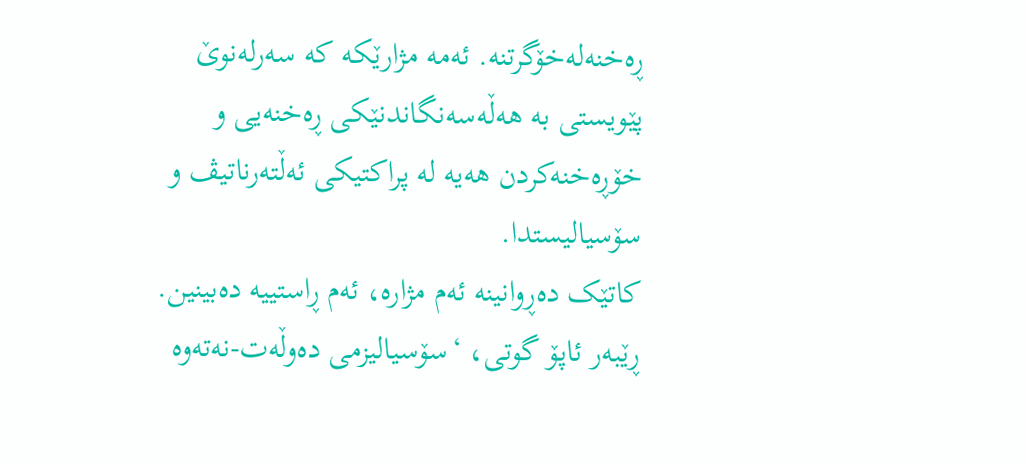ڕەخنەلەخۆگرتنە. ئەمە مژارێکە کە سەرلەنوێ پێویستی بە هەڵەسەنگاندنێکی ڕەخنەیی و خۆڕەخنەکردن هەیە لە پراکتیکی ئەڵتەرناتیڤ و سۆسیالیستدا.
کاتێک دەڕوانینە ئەم مژارە، ئەم ڕاستییە دەبینین. ڕێبەر ئاپۆ گوتی، ‘سۆسیالیزمی دەوڵەت-نەتەوە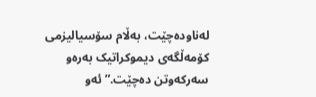لەناودەچێت، بەڵام سۆسیالیزمی کۆمەڵگەی دیموکراتیک بەرەو سەرکەوتن دەچێت.” ئەو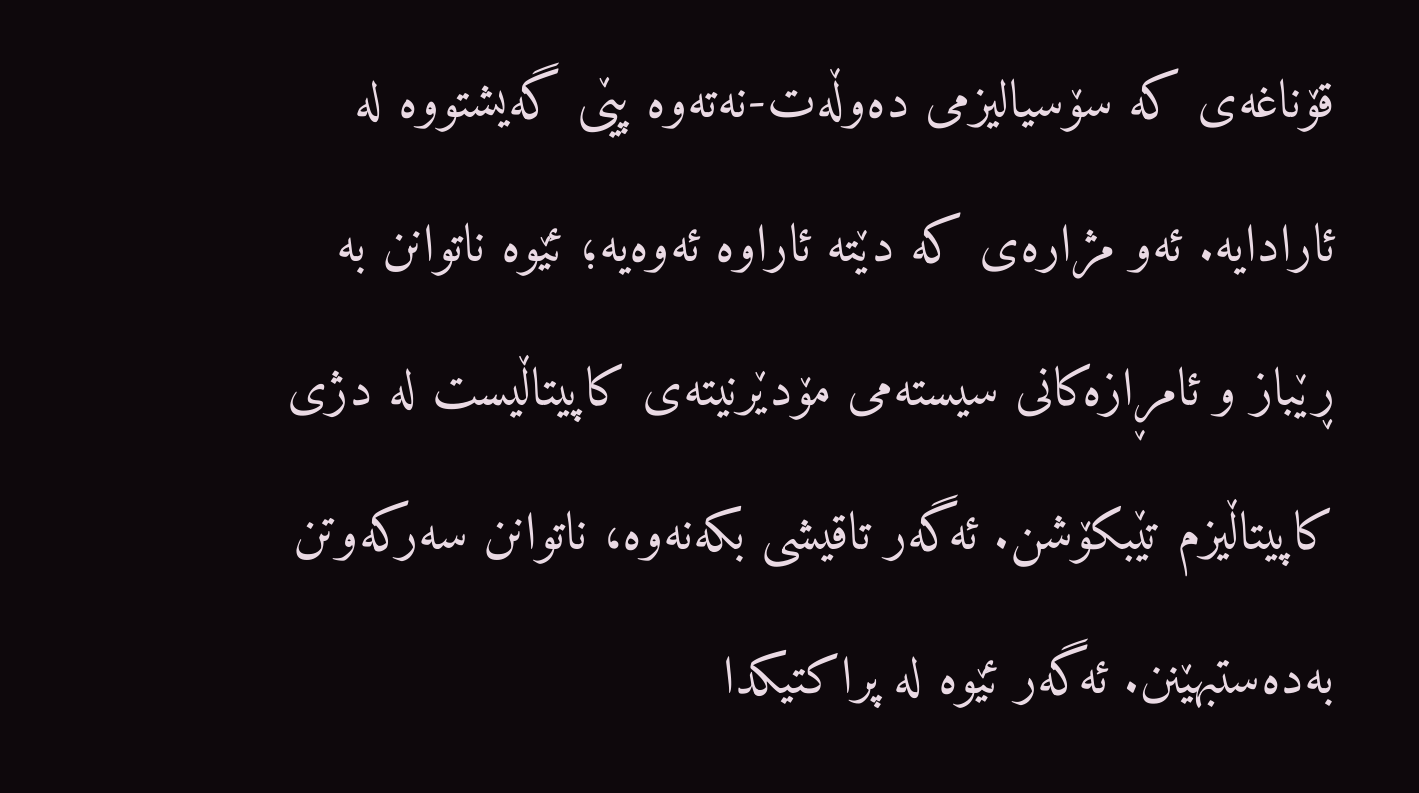قۆناغەی کە سۆسیالیزمی دەوڵەت-نەتەوە پێی گەیشتووە لە ئارادایە. ئەو مژارەی کە دێتە ئاراوە ئەوەیە؛ ئێوە ناتوانن بە ڕێباز و ئامڕازەکانی سیستەمی مۆدێرنیتەی کاپیتاڵیست لە دژی کاپیتاڵیزم تێبکۆشن. ئەگەر تاقیشی بکەنەوە، ناتوانن سەرکەوتن بەدەستبهێنن. ئەگەر ئێوە لە پراکتیکدا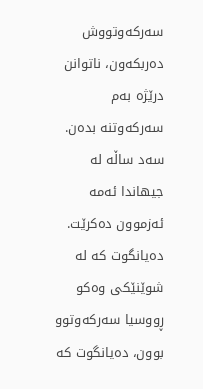سەرکەوتووش دەربکەون، ناتوانن درێژە بەم سەرکەوتنە بدەن. سەد ساڵە لە جیهاندا ئەمە ئەزموون دەکرێت. دەیانگوت کە لە شوێنێکی وەکو ڕووسیا سەرکەوتوو بوون، دەیانگوت کە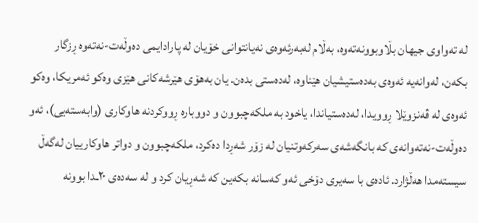لە تەواوی جیهان بڵاوبوونەتەوە، بەڵام لەبەرئەوەی نەیانتوانی خۆیان لە پارادایمی دەوڵەت-نەتەوە ڕزگار بکەن، لەوانەیە ئەوەی بەدەستیشیان هێناوە، لەدەستی بدەن. یان بەهۆی هێرشەکانی هێزی وەکو ئەمریکا، وەکو ئەوەی لە ڤەنزوێلا ڕوویدا، لەدەستیاندا، یاخود بە ملکەچبوون و دووبارە ڕووکردنە هاوکاری (وابەستەیی)، ئەو دەوڵەت-نەتەوانەی کە بانگەشەی سەرکەوتنیان لە زۆر شەڕدا دەکرد، ملکەچبوون و دواتر هاوکارییان لەگەڵ سیستەمدا هەڵژارد. ئادەی با سەیری دۆخی ئەو کەسانە بکەین کە شەڕیان کرد و لە سەدەی ٢٠ـدا بوونە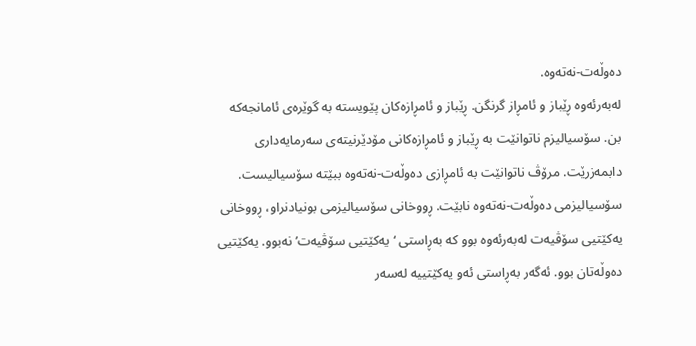دەوڵەت-نەتەوە.
لەبەرئەوە ڕێباز و ئامڕاز گرنگن. ڕێباز و ئامڕازەکان پێویستە بە گوێرەی ئامانجەکە بن. سۆسیالیزم ناتوانێت بە ڕێباز و ئامڕازەکانی مۆدێرنیتەی سەرمایەداری دابمەزرێت. مرۆڤ ناتوانێت بە ئامڕازی دەوڵەت-نەتەوە ببێتە سۆسیالیست. سۆسیالیزمی دەوڵەت-نەتەوە نابێت. ڕووخانی سۆسیالیزمی بونیادنراو، ڕووخانی یەکێتیی سۆڤیەت لەبەرئەوە بوو کە بەڕاستی ‘یەکێتیی سۆڤیەت’ نەبوو. یەکێتیی دەوڵەتان بوو. ئەگەر بەڕاستی ئەو یەکێتییە لەسەر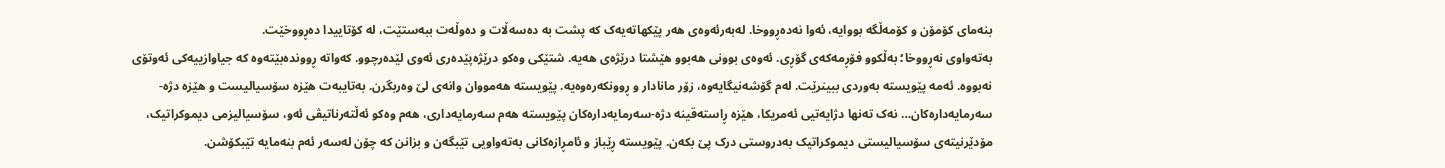بنەمای کۆمۆن و کۆمەڵگە بووایە، ئەوا نەدەڕووخا. لەبەرئەوەی هەر پێکهاتەیەک کە پشت بە دەسەڵات و دەوڵەت ببەستێت، لە کۆتاییدا دەڕووخێت.
بەتەواوی نەڕووخا؛ بەڵکوو فۆڕمەکەی گۆڕی. ئەوەی بوونی هەبوو هێشتا درێژەی هەیە. شتێکی وەکو درێژەپێدەری ئەوی لێدەرچوو. کەواتە ڕووندەبێتەوە کە جیاوازییەکی ئەوتۆی نەبووە. ئەمە پێویستە بەوردی ببینرێت. لەم گۆشەنیگایەوە، زۆر مانادار و ڕوونکەرەوەیە. پێویستە هەمووان وانەی لێ وەربگرن. بەتایبەت هێزە سۆسیالیست و هێزە دژە-سەرمایەدارەکان… نەک تەنها دژایەتیی ئەمریکا، هێزە ڕاستەقینە دژە-سەرمایەدارەکان پێویستە هەم سەرمایەداری، هەم وەکو ئەڵتەرناتیڤی ئەو، سۆسیالیزمی دیموکراتیک، مۆدێرنیتەی سۆسیالیستی دیموکراتیک بەدروستی درک پێ بکەن. پێویستە ڕێباز و ئامڕازەکانی بەتەواویی تێبگەن و بزانن کە چۆن لەسەر ئەم بنەمایە تێبکۆشن.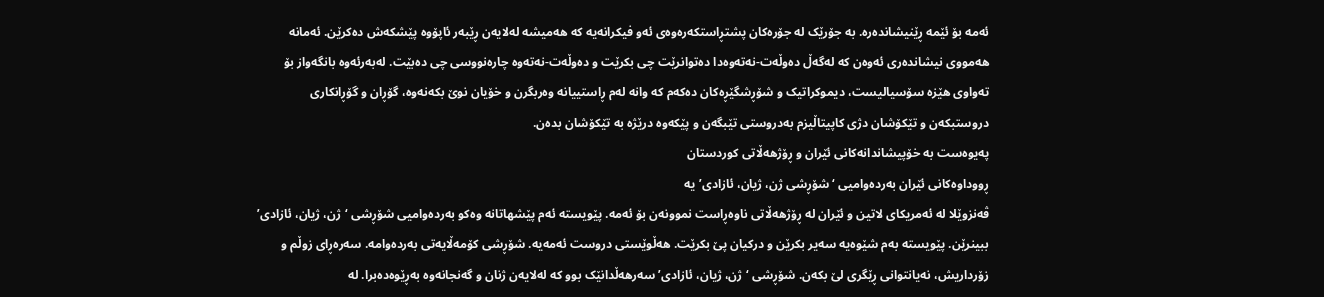ئەمە بۆ ئێمە ڕێنیشاندەرە. بە جۆرێک لە جۆرەکان پشتڕاستکەرەوەی ئەو فیکرانەیە کە هەمیشە لەلایەن ڕێبەر ئاپۆوە پێشکەش دەکرێن. ئەمانە هەمووی نیشاندەری ئەوەن کە لەگەڵ دەوڵەت-نەتەوەدا دەتوانرێت چی بکرێت و دەوڵەت-نەتەوە چارەنووسی چی دەبێت. لەبەرئەوە بانگەواز بۆ تەواوی هێزە سۆسیالیست، دیموکراتیک و شۆڕشگێڕەکان دەکەم کە وانە لەم ڕاستییانە وەربگرن و خۆیان نوێ بکەنەوە، گۆڕان و گۆڕانکاری دروستبکەن و تێکۆشان دژی کاپیتاڵیزم بەدروستی تێبگەن و پێکەوە درێژە بە تێکۆشان بدەن.
پەیوەست بە خۆپیشاندانەکانی ئێران و ڕۆژهەڵاتی کوردستان
ڕووداوەکانی ئێران بەردەوامیی ‘شۆڕشی ژن، ژیان، ئازادی’یە
ڤەنزوێلا لە ئەمریکای لاتین و ئێران لە ڕۆژهەڵاتی ناوەڕاست نموونەن بۆ ئەمە. پێویستە ئەم پێشهاتانە وەکو بەردەوامیی شۆڕشی ‘ژن، ژیان، ئازادی’ ببینرێن. پێویستە بەم شێوەیە سەیر بکرێن و درکیان پێ بکرێت. هەڵوێستی دروست ئەمەیە. شۆڕشی کۆمەڵایەتی بەردەوامە. سەرەڕای زوڵم و زۆرداریش، نەیانتوانی ڕێگری لێ بکەن. شۆڕشی ‘ژن، ژیان، ئازادی’ سەرهەڵدانێک بوو کە لەلایەن ژنان و گەنجانەوە بەڕێوەدەبرا. لە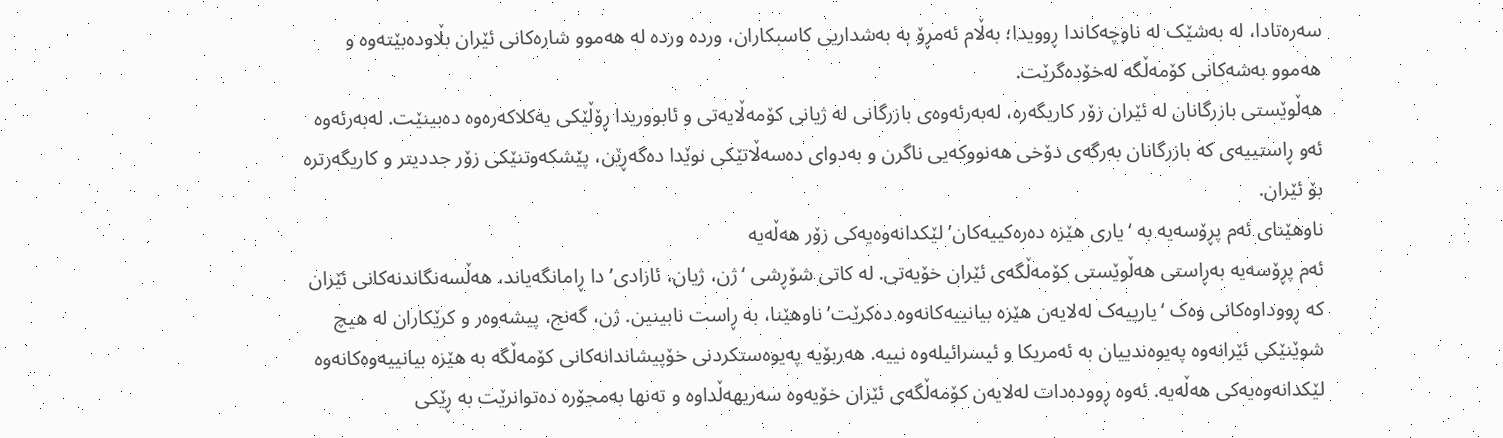سەرەتادا، لە بەشێک لە ناوچەکاندا ڕوویدا؛ بەڵام ئەمڕۆ بە بەشداریی کاسبکاران، وردە وردە لە هەموو شارەکانی ئێران بڵاودەبێتەوە و هەموو بەشەکانی کۆمەڵگە لەخۆدەگرێت.
هەڵوێستی بازرگانان لە ئێران زۆر کاریگەرە، لەبەرئەوەی بازرگانی لە ژیانی کۆمەڵایەتی و ئابووریدا ڕۆڵێکی یەکلاکەرەوە دەبینێت. لەبەرئەوە ئەو ڕاستییەی کە بازرگانان بەرگەی دۆخی هەنووکەیی ناگرن و بەدوای دەسەڵاتێکی نوێدا دەگەڕێن، پێشکەوتنێکی زۆر جددیتر و کاریگەرترە بۆ ئێران.
ناوهێنای ئەم پڕۆسەیە بە ‘یاری هێزە دەرەکییەکان’ لێکدانەوەیەکی زۆر هەڵەیە
ئەم پڕۆسەیە بەڕاستی هەڵوێستی کۆمەڵگەی ئێران خۆیەتی. لە کاتی شۆڕشی ‘ژن، ژیان، ئازادی’دا ڕامانگەیاند، هەڵسەنگاندنەکانی ئێران کە ڕووداوەکانی وەک ‘یارییەک لەلایەن هێزە بیانییەکانەوە دەکرێت’ ناوهێنا، بە ڕاست نابینین. ژن، گەنج، پیشەوەر و کرێکاران لە هیچ شوێنێکی ئێرانەوە پەیوەندییان بە ئەمریکا و ئیسرائیلەوە نییە. هەربۆیە پەیوەستکردنی خۆپیشاندانەکانی کۆمەڵگە بە هێزە بیانییەوەکانەوە لێکدانەوەیەکی هەڵەیە. ئەوە ڕوودەدات لەلایەن کۆمەڵگەی ئێران خۆیەوە سەریهەڵداوە و تەنها بەمجۆرە دەتوانرێت بە ڕێکی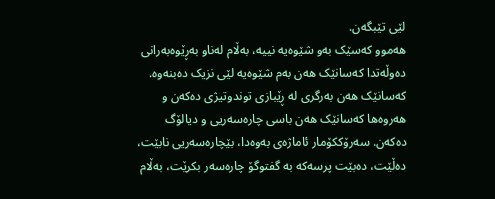لێی تێبگەن.
هەموو کەسێک بەو شێوەیە نییە، بەڵام لەناو بەڕێوەبەرانی دەوڵەتدا کەسانێک هەن بەم شێوەیە لێی نزیک دەبنەوە. کەسانێک هەن بەرگری لە ڕێبازی توندوتیژی دەکەن و هەروەها کەسانێک هەن باسی چارەسەریی و دیالۆگ دەکەن. سەرۆککۆمار ئاماژەی بەوەدا، بێچارەسەریی نابێت، دەڵێت، دەبێت پرسەکە بە گفتوگۆ چارەسەر بکرێت، بەڵام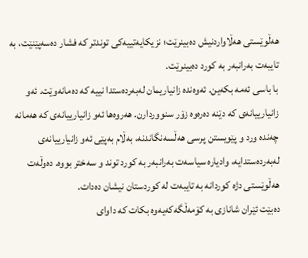هەڵوێستی هەڵاواردنیش دەبینرێت؛ نزیکایەتییەکی توندتر کە فشار دەسەپێنێت، بە تایبەت بەرانبەر بە کورد دەبینرێت.
با باسی ئەمە بکەین. ئەوەندە زانیاریمان لەبەردەستدا نییە کە دەمانەوێت. ئەو زانیارییانەی کە دێنە دەرەوە زۆر سنووردارن. هەروەها ئەو زانیارییانەی کە هەمانە چەندە ورد و پێویستن پرسی هەڵسەنگاندنە، بەڵام بەپێی ئەو زانیارییانەی لەبەردەستدایە، وادیارە سیاسەت بەرانبەر بە کورد توند و سەختر بووە. دەوڵەت هەڵوێستی دژە کوردانە بە تایبەت لە کوردستان نیشان دەدات.
دەبێت ئێران شانازی بە کۆمەڵگەکەیەوە بکات کە داوای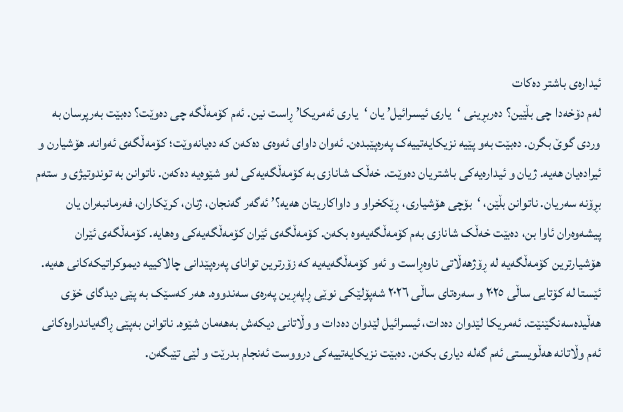ئیدارەی باشتر دەکات
لەم دۆخەدا چی بڵێین؟ دەربڕینی ‘یاری ئیسرائیل’ یان ‘یاری ئەمریکا’ ڕاست نین. ئەم کۆمەڵگە چی دەوێت؟ دەبێت بەرپرسان بە وردی گوێ بگرن. دەبێت بەو پێیە نزیکایەتییەک پەرەپێبدەن. ئەوان داوای ئەوەی دەکەن کە دەیانەوێت؛ کۆمەڵگەی ئەوانە. هۆشیارن و ئیرادەیان هەیە. ژیان و ئیدارەیەکی باشتریان دەوێت. خەڵک شانازی بە کۆمەڵگەیەکی لەو شێوەیە دەکەن. ناتوانن بە توندوتیژی و ستەم بڕۆنە سەریان. ناتوانن بڵێن، ‘بۆچی هۆشیاری، ڕێکخراو و داواکاریتان هەیە؟’ ئەگەر گەنجان، ژنان، کرێکاران، فەرمانبەران یان پیشەوەران ئاوا بن، دەبێت خەڵک شانازی بەم کۆمەڵگەیەوە بکەن. کۆمەڵگەی ئێران کۆمەڵگەیەکی وەهایە. کۆمەڵگەی ئێران هۆشیارترین کۆمەڵگەیە لە ڕۆژهەڵاتی ناوەڕاست و ئەو کۆمەڵگەیەیە کە زۆرترین توانای پەرەپێدانی چالاکییە دیموکراتیکەکانی هەیە.
ئێستا لە کۆتایی ساڵی ٢٠٢٥ و سەرەتای ساڵی ٢٠٢٦ شەپۆلێکی نوێی ڕاپەڕین پەرەی سەندووە. هەر کەسێک بە پێی دیدگای خۆی هەڵیدەسەنگێنێت. ئەمریکا لێدوان دەدات، ئیسرائیل لێدوان دەدات و وڵاتانی دیکەش بەهەمان شێوە. ناتوانن بەپێی ڕاگەیاندراوەکانی ئەم وڵاتانە هەڵویستی ئەم گەلە دیاری بکەن. دەبێت نزیکایەتییەکی درووست ئەنجام بدرێت و لێی تێبگەن.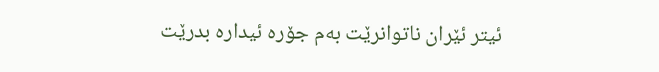ئیتر ئێران ناتوانرێت بەم جۆرە ئیدارە بدرێت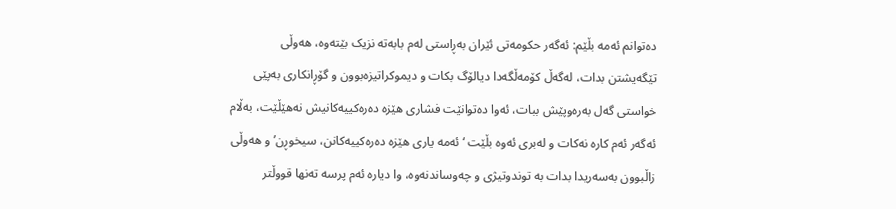دەتوانم ئەمە بڵێم: ئەگەر حکومەتی ئێران بەڕاستی لەم بابەتە نزیک بێتەوە، هەوڵی تێگەیشتن بدات، لەگەڵ کۆمەڵگەدا دیالۆگ بکات و دیموکراتیزەبوون و گۆڕانکاری بەپێی خواستی گەل بەرەوپێش ببات، ئەوا دەتوانێت فشاری هێزە دەرەکییەکانیش نەهێڵێت، بەڵام ئەگەر ئەم کارە نەکات و لەبری ئەوە بڵێت ‘ئەمە یاری هێزە دەرەکییەکانن، سیخوڕن’ و هەوڵی زاڵبوون بەسەریدا بدات بە توندوتیژی و چەوساندنەوە، وا دیارە ئەم پرسە تەنها قووڵتر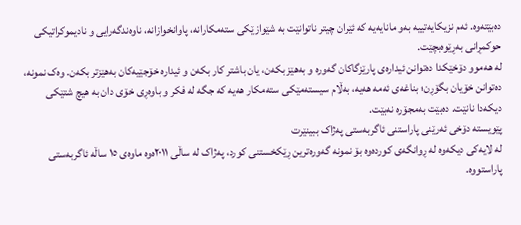دەبێتەوە. ئەم نزیکایەتییە بەو مانایەیە کە ئێران چیتر ناتوانێت بە شێوازێکی ستەمکارانە، پاوانخوازانە، ناوەندگەرایی و نادیموکراتیکی حوکمڕانی بەڕێوەبچێت.
لە هەموو دۆخێکدا دەتوانن ئیدارەی پارێزگاکان گەورە و بەهێز بکەن، یان باشتر کار بکەن و ئیدارە خۆجێیەکان بەهێزتر بکەن. وەک نمونە، دەتوانن خۆیان بگۆڕن؛ بناغەی ئەمە هەیە، بەڵام سیستەمێکی ستەمکار هەیە کە جگە لە فکر و باوەڕی خۆی دان بە هیچ شتێکی دیکەدا نانێت. دەبێت بەمجۆرە نەبێت.
پێویستە دۆخی ئەرێنی پاراستنی ئاگربەستی پەژاک ببینێرت
لە لایەکی دیکەوە لە ڕوانگەی کوردەوە بۆ نمونە گەورەترین ڕێکخستنی کورد، پەژاک لە ساڵی ٢٠١١ەوە ماوەی ١٥ ساڵە ئاگربەستی پاراستووە.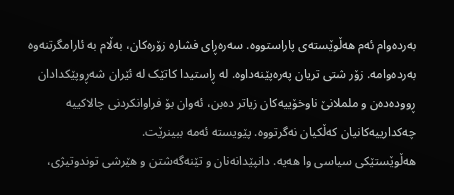بەردەوام ئەم هەڵوێستەی پاراستووە. سەرەڕای فشارە زۆرەکان، بەڵام بە ئارامگرتنەوە بەردەوامە. زۆر شتی تریان پەرەپێنەداوە. لە ڕاستیدا کاتێک لە ئێران شەڕوپێکدادان ڕوودەدەن و ململانێ ناوخۆییەکان زیاتر دەبن، ئەوان بۆ فراوانکردنی چالاکییە چەکدارییەکانیان کەڵکیان نەگرتووە. پێویستە ئەمە ببینرێت.
هەڵوێستێکی سیاسی وا هەیە. دانپێدانەنان و تێنەگەشتن و هێرشی توندوتیژی،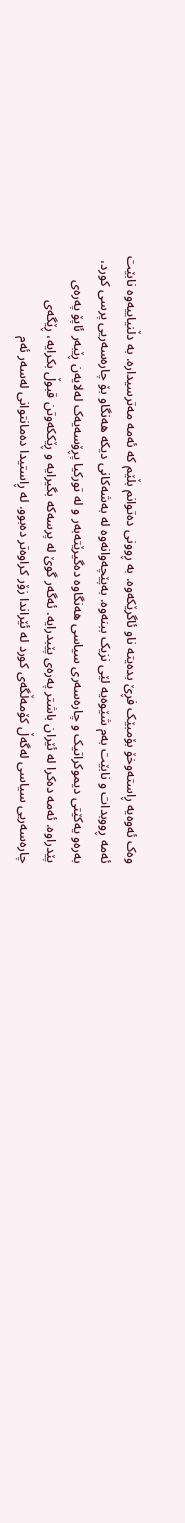وەک ئەوەیە ڕاستەوخۆ بۆمبێک فڕێ بدەیتە ناو ئاگرێکەوە. بە ڕوونی دەتوانم بڵێم کە ئەمە مەترسیدارە. بە دڵنیاییەوە نابێت ئەمە ڕووبدات و نابێت بەم شێوەیە لێی نزیک ببنەوە. بەپێچەوانەوە لە بەشەکانی دیکە هەنگاو بۆ چارەسەریی پرسی کورد، بەرەو یەکێتی دیموکراتیک و چارەسەری سیاسی هەنگاوە دەگیرێتەبەر و لە تورکیا پڕۆسەیەک لەلایەن ڕێبەر ئاپۆ پەرەی پێدراوە. ئەمە دەکرا لە ئێران باشتر پەرەی پێبدرایە. ئەگەر گوێ لە پرسەکە بگیرایە و ڕێککەوتن قبوڵ بکرایە، ڕێگەی چارەسەریی سیاسی لەگەڵ کۆمەڵگەی کورد لە ئێراندا زۆر کراوەتر دەبوو. لە ڕاستیدا دەمانتوانی لەسەر ئەم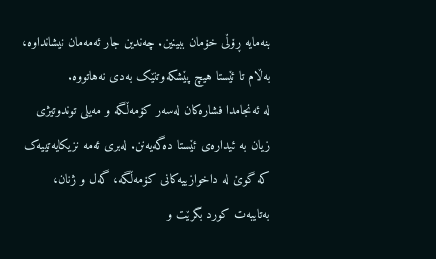بنەمایە ڕۆڵی خۆمان ببینین. چەندین جار ئەمەمان نیشانداوە، بەڵام تا ئێستا هیچ پێشکەوتنێک بەدی نەهاتووە.
لە ئەنجامدا فشارەکان لەسەر کۆمەڵگە و مەیلی توندوتیژی زیان بە ئیدارەی ئێستا دەگەیەنن. لەبری ئەمە نزیکایەتییەک کە گوێ لە داخوازییەکانی کۆمەڵگە، گەل و ژنان، بەتایبەت کورد بگرێت و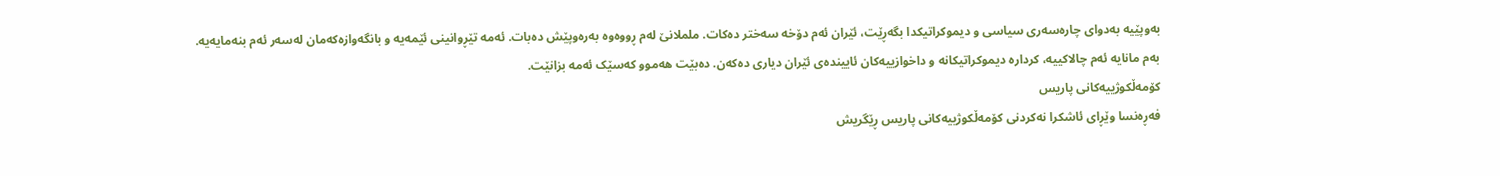بەوپێیە بەدوای چارەسەری سیاسی و دیموکراتیکدا بگەڕێت، ئێران ئەم دۆخە سەختر دەکات. ململانێ لەم ڕووەوە بەرەوپێش دەبات. ئەمە تێڕوانینی ئێمەیە و بانگەوازەکەمان لەسەر ئەم بنەمایەیە.
بەم مانایە ئەم چالاکییە، کردارە دیموکراتیکانە و داخوازییەکان ئاییندەی ئێران دیاری دەکەن. دەبێت هەموو کەسێک ئەمە بزانێت.
کۆمەڵکوژییەکانی پاریس
فەڕەنسا وێڕای ئاشکرا نەکردنی کۆمەڵکوژییەکانی پاریس ڕێگریش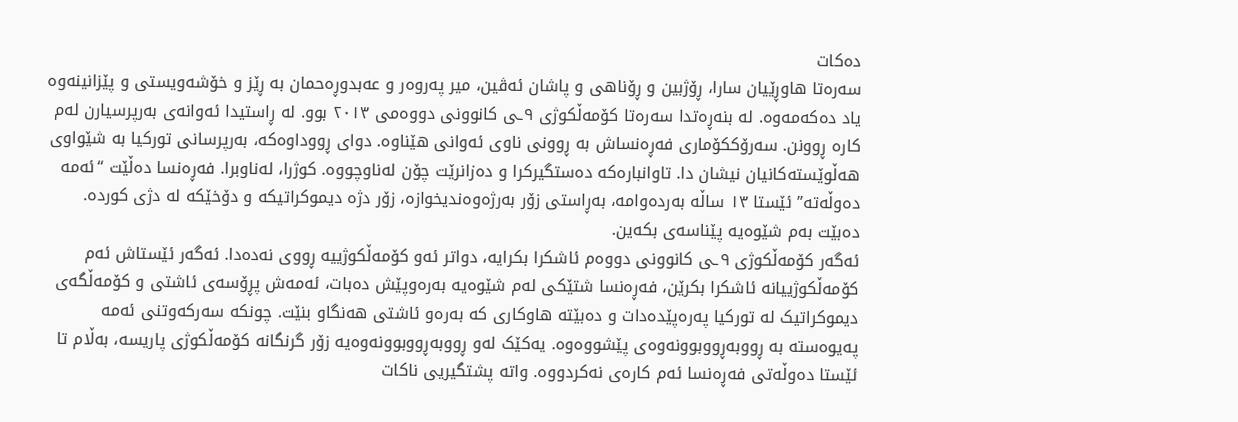دەکات
سەرەتا هاوڕێیان سارا، ڕۆژبین و ڕۆناهی و پاشان ئەڤین، میر پەروەر و عەبدوڕەحمان بە ڕێز و خۆشەویستی و پێزانینەوە یاد دەکەمەوە. لە بنەڕەتدا سەرەتا کۆمەڵکوژی ٩ـی کانوونی دووەمی ٢٠١٣ بوو. لە ڕاستیدا ئەوانەی بەرپرسیارن لەم کارە ڕوونن. سەرۆککۆماری فەڕەنساش بە ڕوونی ناوی ئەوانی هێناوە. دوای ڕووداوەکە، بەرپرسانی تورکیا بە شێواوی هەڵوێستەکانیان نیشان دا. تاوانبارەکە دەستگیرکرا و دەزانرێت چۆن لەناوچووە. کوژرا، لەناوبرا. فەڕەنسا دەڵێت “ئەمە دەوڵەتە” ئێستا ١٣ ساڵە بەردەوامە، بەڕاستی زۆر بەرژەوەندیخوازە، زۆر دژە دیموکراتیکە و دۆخێکە لە دژی کوردە. دەبێت بەم شێوەیە پێناسەی بکەین.
ئەگەر کۆمەڵکوژی ٩ـی کانوونی دووەم ئاشکرا بکرایە، دواتر ئەو کۆمەڵکوژییە ڕووی نەدەدا. ئەگەر ئێستاش ئەم کۆمەڵکوژییانە ئاشکرا بکرێن، فەڕەنسا شتێکی لەم شێوەیە بەرەوپێش دەبات، ئەمەش پڕۆسەی ئاشتی و کۆمەڵگەی دیموکراتیک لە تورکیا پەرەپێدەدات و دەبێتە هاوکاری کە بەرەو ئاشتی هەنگاو بنێت. چونکە سەرکەوتنی ئەمە پەیوەستە بە ڕووبەڕووبوونەوەی پێشووەوە. یەکێک لەو ڕووبەڕووبوونەوەیە زۆر گرنگانە کۆمەڵکوژی پاریسە، بەڵام تا ئێستا دەوڵەتی فەڕەنسا ئەم کارەی نەکردووە. واتە پشتگیریی ناکات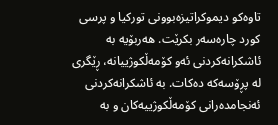تاوەکو دیموکراتیزەبوونی تورکیا و پرسی کورد چارەسەر بکرێت. هەربۆیە بە ئاشکرانەکردنی ئەو کۆمەڵکوژییانە، ڕێگری لە پڕۆسەکە دەکات. بە ئاشکرانەکردنی ئەنجامدەرانی کۆمەڵکوژییەکان و بە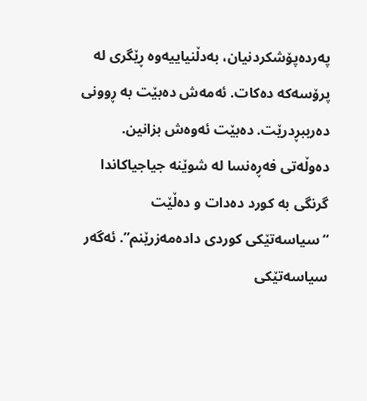پەردەپۆشکردنیان، بەدڵنیاییەوە ڕێگری لە پرۆسەکە دەکات. ئەمەش دەبێت بە ڕوونی دەرببڕدرێت. دەبێت ئەوەش بزانین.
دەوڵەتی فەڕەنسا لە شوێنە جیاجیاکاندا گرنگی بە کورد دەدات و دەڵێت “سیاسەتێکی کوردی دادەمەزرێنم”. ئەگەر سیاسەتێکی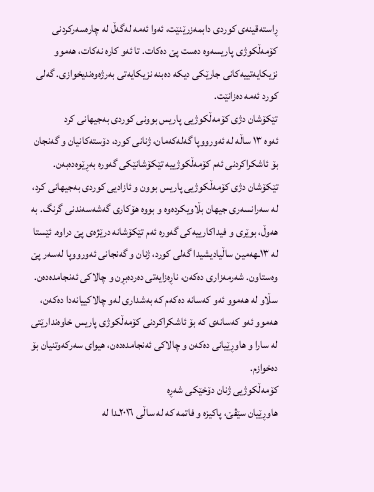ڕاستەقینەی کوردی دابمەزرێنێت، ئەوا ئەمە لەگەڵ لە چارەسەرکردنی کۆمەڵکوژی پاریسەوە دەست پێ دەکات. تا ئەو کارە نەکات، هەموو نزیکایەتییەکانی جارێکی دیکە دەبنە نزیکایەتی بەرژەوەندیخوازی. گەلی کورد ئەمە دەزانێت.
تێکۆشان دژی کۆمەڵکوژیی پاریس بوونی کوردی بەجیهانی کرد
ئەوە ١٣ ساڵە لە ئەورووپا گەلەکەمان، ژنانی کورد، دۆستەکانیان و گەنجان بۆ ئاشکراکردنی ئەم کۆمەڵکوژییە تێکۆشانێکی گەورە بەڕێوەدەبەن. تێکۆشان دژی کۆمەڵکوژیی پاریس بوون و ئازادیی کوردی بەجیهانی کرد، لە سەرانسەری جیهان بڵاویکردەوە و بووە هۆکاری گەشەسەندنی گرنگ. بە هەوڵ، بوێری و فیداکارییەکی گەورە ئەم تێکۆشانە درێژەی پێ دراوە. ئێستا لە ١٣ـهەمین ساڵیادیشیدا گەلی کورد، ژنان و گەنجانی ئەورووپا لەسەر پێ وەستاون. شەرمەزاری دەکەن، ناڕەزایەتی دەردەبڕن و چالاکی ئەنجامدەدەن. سڵاو لە هەموو ئەو کەسانە دەکەم کە بەشداری لەو چالاکییانەدا دەکەن، هەموو ئەو کەسانەی کە بۆ ئاشکراکردنی کۆمەڵکوژی پاریس خاوەندارێتی لە سارا و هاوڕێیانی دەکەن و چالاکی ئەنجامدەدەن، هیوای سەرکەوتنیان بۆ دەخوازم.
کۆمەڵکوژیی ژنان دۆخێکی شەڕە
هاوڕێیان سێڤێ، پاکیزە و فاتمە کە لە ساڵی ٢٠١٦ـدا لە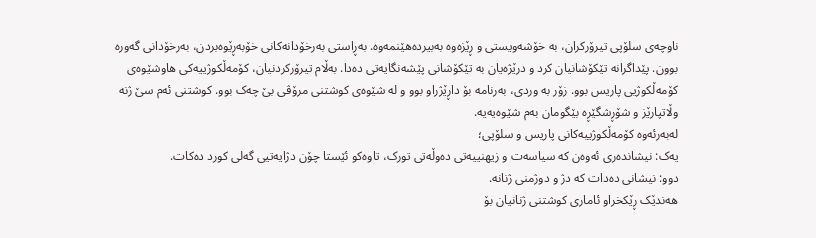ناوچەی سلۆپی تیرۆرکران، بە خۆشەویستی و ڕێزەوە بەبیردەهێنمەوە. بەڕاستی بەرخۆدانەکانی خۆبەڕێوەبردن، بەرخۆدانی گەورە بوون. پێداگرانە تێکۆشانیان کرد و درێژەیان بە تێکۆشانی پێشەنگایەتی دەدا. بەڵام تیرۆرکردنیان، کۆمەڵکوژییەکی هاوشێوەی کۆمەڵکوژیی پاریس بوو. زۆر بە وردی، بەرنامە بۆ داڕێژراو بوو و لە شێوەی کوشتنی مرۆڤی بێ چەک بوو. کوشتنی ئەم سێ ژنە وڵاتپارێز و شۆڕشگێڕە بێگومان بەم شێوەیەیە.
لەبەرئەوە کۆمەڵکوژییەکانی پاریس و سلۆپی؛
یەک: نیشاندەری ئەوەن کە سیاسەت و زیهنییەتی دەوڵەتی تورک، تاوەکو ئێستا چۆن دژایەتیی گەلی کورد دەکات.
دوو: نیشانی دەدات کە دژ و دوژمنی ژنانە.
هەندێک ڕێکخراو ئاماری کوشتنی ژنانیان بۆ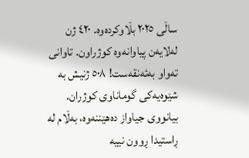ساڵی ٢٠٢٥ بڵاوکردەوە. ٤٢٠ ژن لەلایەن پیاوانەوە کوژراون. تاوانی تەواو بەئەنقەست! ٥٠٨ ژنیش بە شێوەیەکی گوماناوی کوژران. بیانووی جیاواز دەهێننەوە، بەڵام لە ڕاستیدا ڕوون نییە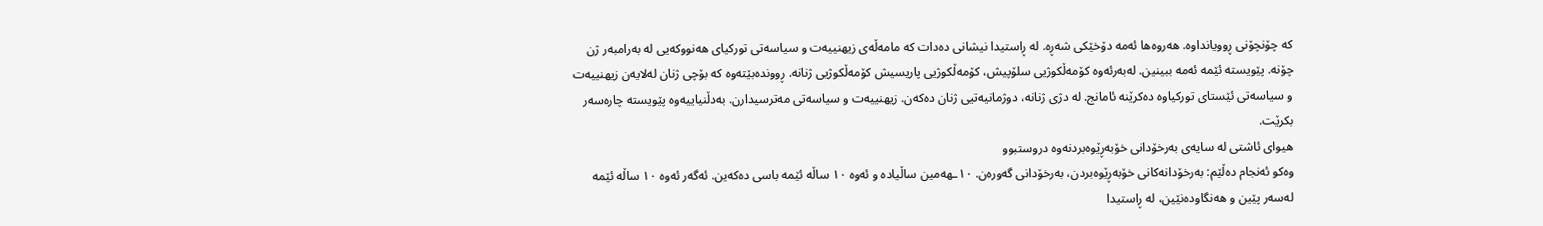کە چۆنچۆنی ڕوویانداوە. هەروەها ئەمە دۆخێکی شەڕە. لە ڕاستیدا نیشانی دەدات کە مامەڵەی زیهنییەت و سیاسەتی تورکیای هەنووکەیی لە بەرامبەر ژن چۆنە. پێویستە ئێمە ئەمە ببینین. لەبەرئەوە کۆمەڵکوژیی سلۆپیش، کۆمەڵکوژیی پاریسیش کۆمەڵکوژیی ژنانە. ڕووندەبێتەوە کە بۆچی ژنان لەلایەن زیهنییەت و سیاسەتی ئێستای تورکیاوە دەکرێنە ئامانج. لە دژی ژنانە، دوژمانیەتیی ژنان دەکەن. زیهنییەت و سیاسەتی مەترسیدارن. بەدڵنیاییەوە پێویستە چارەسەر بکرێت.
هیوای ئاشتی لە سایەی بەرخۆدانی خۆبەڕێوەبردنەوە دروستبوو
وەکو ئەنجام دەڵێم: بەرخۆدانەکانی خۆبەڕێوەبردن، بەرخۆدانی گەورەن. ١٠ـهەمین ساڵیادە و ئەوە ١٠ ساڵە ئێمە باسی دەکەین. ئەگەر ئەوە ١٠ ساڵە ئێمە لەسەر پێین و هەنگاودەنێین، لە ڕاستیدا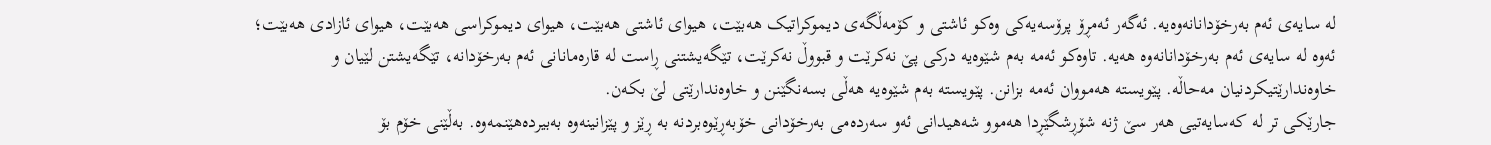لە سایەی ئەم بەرخۆدانانەوەیە. ئەگەر ئەمڕۆ پرۆسەیەکی وەکو ئاشتی و کۆمەڵگەی دیموکراتیک هەبێت، هیوای ئاشتی هەبێت، هیوای دیموکراسی هەبێت، هیوای ئازادی هەبێت؛ ئەوە لە سایەی ئەم بەرخۆدانانەوە هەیە. تاوەکو ئەمە بەم شێوەیە درکی پێ نەکرێت و قبووڵ نەکرێت، تێگەیشتنی ڕاست لە قارەمانانی ئەم بەرخۆدانە، تێگەیشتن لێیان و خاوەندارێتیکردنیان مەحاڵە. پێویستە هەمووان ئەمە بزانن. پێویستە بەم شێوەیە هەڵی بسەنگێنن و خاوەندارێتی لێ بکەن.
جارێکی تر لە کەسایەتیی هەر سێ ژنە شۆڕشگێڕدا هەموو شەهیدانی ئەو سەردەمی بەرخۆدانی خۆبەڕێوەبردنە بە ڕێز و پێزانینەوە بەبیردەهێنمەوە. بەڵێنی خۆم بۆ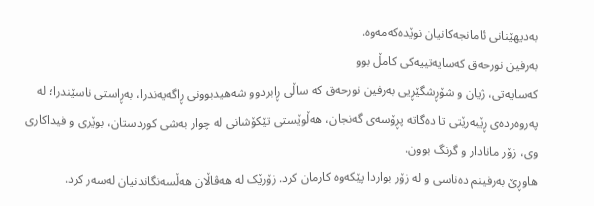بەدیهێنانی ئامانجەکانیان نوێدەکەمەوە.
بەرفین نورحەق کەسایەتییەکی کامڵ بوو
کەسایەتی، ژیان و شۆڕشگێڕیی بەرفین نورحەق کە ساڵی ڕابردوو شەهیدبوونی ڕاگەیەندرا، بەڕاستی ناسێندرا؛ لە پەروەردەی ڕێبەرێتی تا دەگاتە پڕۆسەی گەنجان، هەڵوێستی تێکۆشانی لە چوار بەشی کوردستان، بوێری و فیداکاری وی، زۆر مانادار و گرنگ بوون.
هاوڕێ بەرفینم دەناسی و لە زۆر بواردا پێکەوە کارمان کرد. زۆرێک لە هەڤاڵان هەڵسەنگاندنیان لەسەر کرد.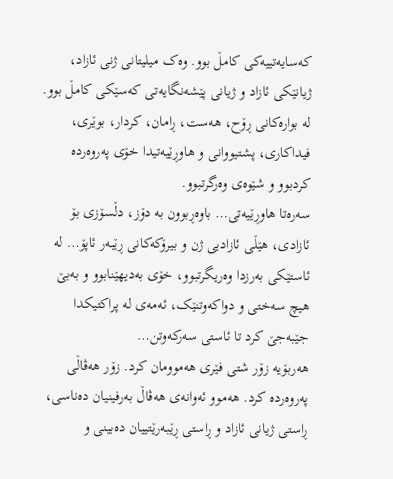کەسایەتییەکی کامڵ بوو. وەک میلیتانی ژنی ئازاد، ژیانێکی ئازاد و ژیانی پێشەنگایەتی کەسێکی کامڵ بوو. لە بوارەکانی ڕۆح، هەست، ڕامان، کردار، بوێری، فیداکاری، پشتیووانی و هاوڕێیەتیدا خۆی پەروەردە کردبوو و شێوەی وەرگرتبوو.
سەرەتا هاوڕێیەتی… باوەڕبوون بە دۆز، دڵسۆزی بۆ ئازادی، هێڵی ئازادیی ژن و بیرۆکەکانی ڕێبەر ئاپۆ… لە ئاستێکی بەرزدا وەریگرتبوو، خۆی بەدیهێنابوو و بەبێ هیچ سەختی و دواکەوتنێک، ئەمەی لە پراکتیکدا جێبەجێ کرد تا ئاستی سەرکەوتن…
هەربۆیە زۆر شتی فێری هەموومان کرد. زۆر هەڤاڵی پەروەردە کرد. هەموو ئەوانەی هەڤاڵ بەرفینیان دەناسی، ڕاستی ژیانی ئازاد و ڕاستی ڕێبەرێتییان دەبینی و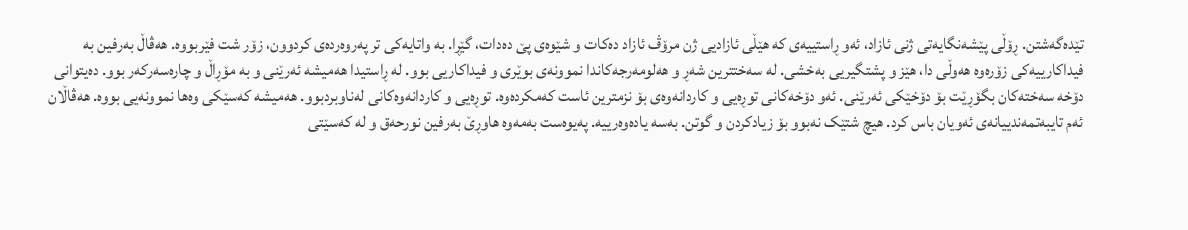تێدەگەشتن. ڕۆڵی پێشەنگایەتی ژنی ئازاد، ئەو ڕاستییەی کە هێڵی ئازادیی ژن مرۆڤ ئازاد دەکات و شێوەی پێ دەدات، گێڕا. بە واتایەکی تر پەروەردەی کردوون، زۆر شت فێربووە. هەڤاڵ بەرفین بە فیداکارییەکی زۆرەوە هەوڵی دا، هێز و پشتگیریی بەخشی. لە سەختترین شەڕ و هەلومەرجەکاندا نموونەی بوێری و فیداکاریی بوو. لە ڕاستیدا هەمیشە ئەرێنی و بە مۆڕاڵ و چارەسەرکەر بوو. دەیتوانی دۆخە سەختەکان بگۆڕێت بۆ دۆخێکی ئەرێنی. ئەو دۆخەکانی توڕەیی و کاردانەوەی بۆ نزمترین ئاست کەمکردەوە. توڕەیی و کاردانەوەکانی لەناوبردبوو. هەمیشە کەسێکی وەها نموونەیی بووە. هەڤاڵان ئەم تایبەتمەندییانەی ئەویان باس کرد. هیچ شتێک نەبوو بۆ زیادکردن و گوتن. بەسە یادەوەرییە. پەیوەست بەمەوە هاوڕێ بەرفین نورحەق و لە کەسێتی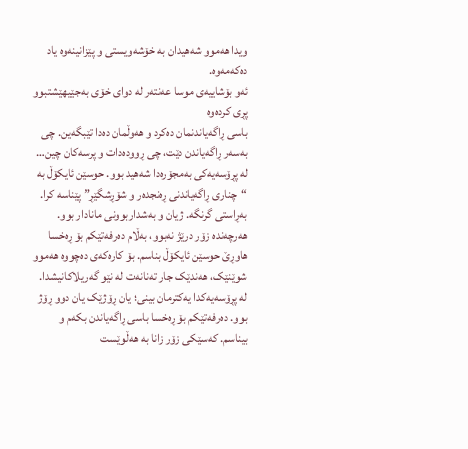ویدا هەموو شەهیدان بە خۆشەویستی و پێزانینەوە یاد دەکەمەوە.
ئەو بۆشاییەی موسا عەنتەر لە دوای خۆی بەجێیهێشتبوو پڕی کردەوە
باسی ڕاگەیاندنمان دەکرد و هەوڵمان دەدا تێبگەین. چی بەسەر ڕاگەیاندن دێت، چی ڕوودەدات و پرسەکان چین… لە پڕۆسەیەکی بەمجۆرەدا شەهید بوو. حوسێن ئایکۆڵ بە “چناری ڕاگەیاندنی ڕەنجدەر و شۆڕشگێڕ” پێناسە کرا. بەڕاستی گرنگە. ژیان و بەشداربوونی مانادار بوو. هەرچەندە زۆر درێژ نەبوو، بەڵام دەرفەتێکم بۆ ڕەخسا هاوڕێ حوسێن ئایکۆڵ بناسم. بۆ کارەکەی دەچووە هەموو شوێنێک، هەندێک جار تەنانەت لە نێو گەریلاکانیشدا. لە پڕۆسەیەکدا یەکترمان بینی؛ یان ڕۆژێک یان دوو ڕۆژ بوو. دەرفەتێکم بۆ ڕەخسا باسی ڕاگەیاندن بکەم و بیناسم. کەسێکی زۆر زانا بە هەڵوێست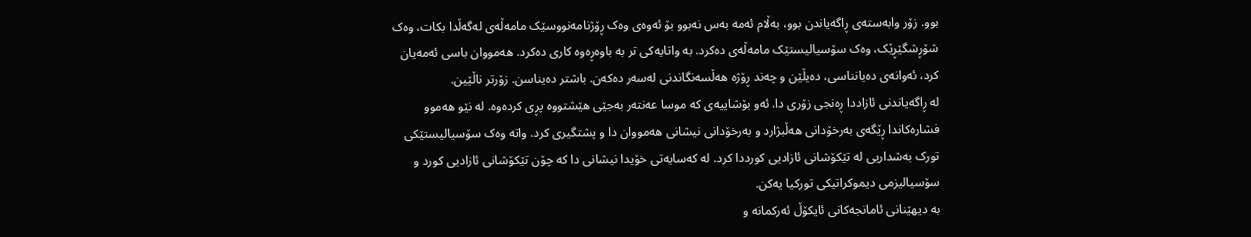بوو. زۆر وابەستەی ڕاگەیاندن بوو، بەڵام ئەمە بەس نەبوو بۆ ئەوەی وەک ڕۆژنامەنووسێک مامەڵەی لەگەڵدا بکات، وەک شۆڕشگێڕێک، وەک سۆسیالیستێک مامەڵەی دەکرد. بە واتایەکی تر بە باوەڕەوە کاری دەکرد. هەمووان باسی ئەمەیان کرد، ئەوانەی دەیانناسی، دەیڵێن و چەند ڕۆژە هەڵسەنگاندنی لەسەر دەکەن. باشتر دەیناسن. زۆرتر ناڵێین.
لە ڕاگەیاندنی ئازاددا ڕەنجی زۆری دا. ئەو بۆشاییەی کە موسا عەنتەر بەجێی هێشتووە پڕی کردەوە. لە نێو هەموو فشارەکاندا ڕێگەی بەرخۆدانی هەڵبژارد و بەرخۆدانی نیشانی هەمووان دا و پشتگیری کرد. واتە وەک سۆسیالیستێکی تورک بەشداریی لە تێکۆشانی ئازادیی کورددا کرد. لە کەسایەتی خۆیدا نیشانی دا کە چۆن تێکۆشانی ئازادیی کورد و سۆسیالیزمی دیموکراتیکی تورکیا یەکن.
بە دیهێنانی ئامانجەکانی ئایکۆڵ ئەرکمانە و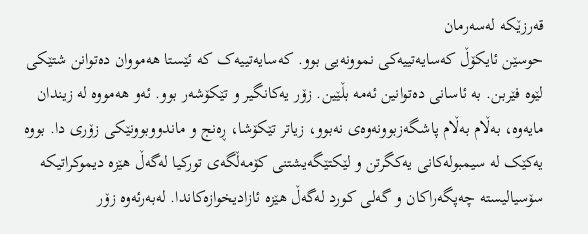قەرزێکە لەسەرمان
حوسێن ئایکۆڵ کەسایەتییەکی نموونەیی بوو. کەسایەتییەک کە ئێستا هەمووان دەتوانن شتێکی لێوە فێربن. بە ئاسانی دەتوانین ئەمە بڵێین. زۆر یەکانگیر و تێکۆشەر بوو. ئەو هەمووە لە زیندان مایەوە، بەڵام بەڵام پاشگەزبوونەوەی نەبوو، زیاتر تێکۆشا، ڕەنج و ماندووبوونێکی زۆری دا. بووە یەکێک لە سیمبولەکانی یەکگرتن و لێکتێگەیشتنی کۆمەڵگەی تورکیا لەگەڵ هێزە دیموکراتیکە سۆسیالیستە چەپگەراکان و گەلی کورد لەگەڵ هێزە ئازادیخوازەکاندا. لەبەرئەوە زۆر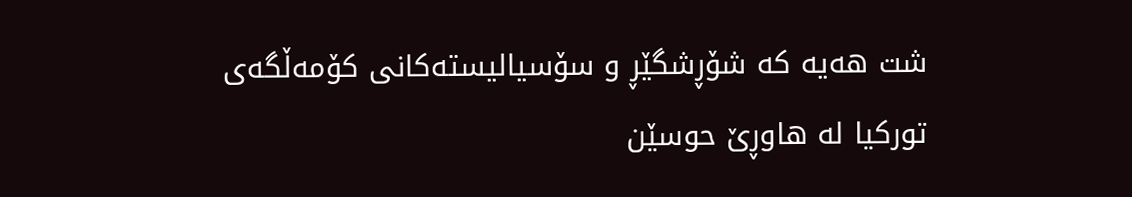شت هەیە کە شۆڕشگێڕ و سۆسیالیستەکانی کۆمەڵگەی تورکیا لە هاوڕێ حوسێن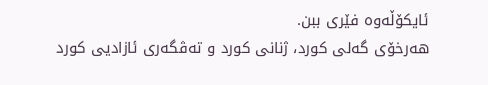ئایکۆڵەوە فێری ببن.
هەرخۆی گەلی کورد، ژنانی کورد و تەڤگەری ئازادیی کورد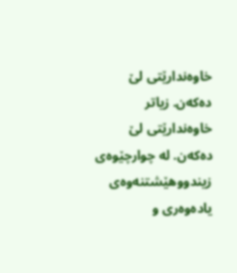خاوەندارێتی لێ دەکەن. زیاتر خاوەندارێتی لێ دەکەن. لە چوارچێوەی زیندووهێشتنەوەی یادەوەری و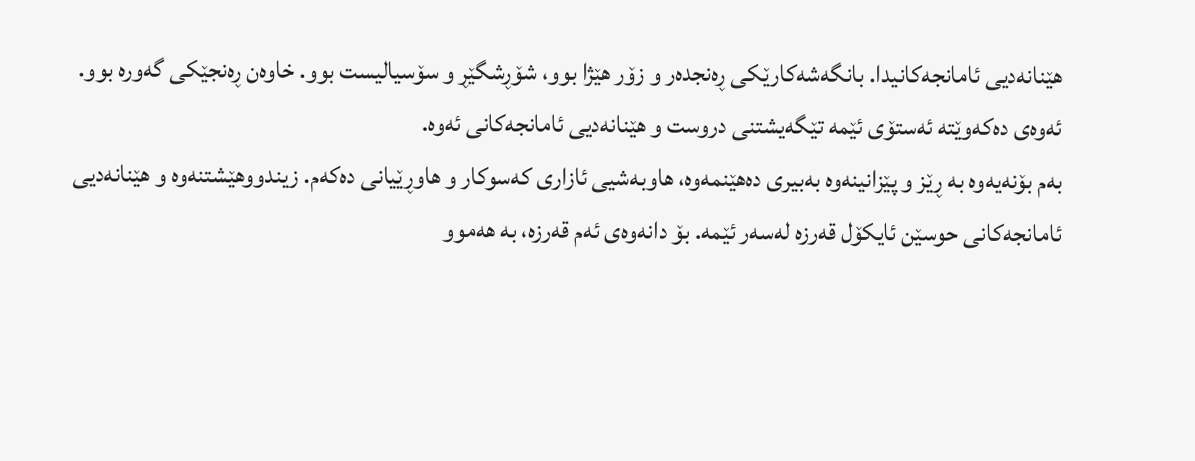هێنانەدیی ئامانجەکانیدا. بانگەشەکارێکی ڕەنجدەر و زۆر هێژا بوو، شۆڕشگێڕ و سۆسیالیست بوو. خاوەن ڕەنجێکی گەورە بوو. ئەوەی دەکەوێتە ئەستۆی ئێمە تێگەیشتنی دروست و هێنانەدیی ئامانجەکانی ئەوە.
بەم بۆنەیەوە بە ڕێز و پێزانینەوە بەبیری دەهێنمەوە، هاوبەشیی ئازاری کەسوکار و هاوڕێیانی دەکەم. زیندووهێشتنەوە و هێنانەدیی ئامانجەکانی حوسێن ئایکۆل قەرزە لەسەر ئێمە. بۆ دانەوەی ئەم قەرزە، بە هەموو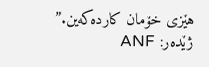هێزی خۆمان کاردەکەین.”
ژێدەر: ANF